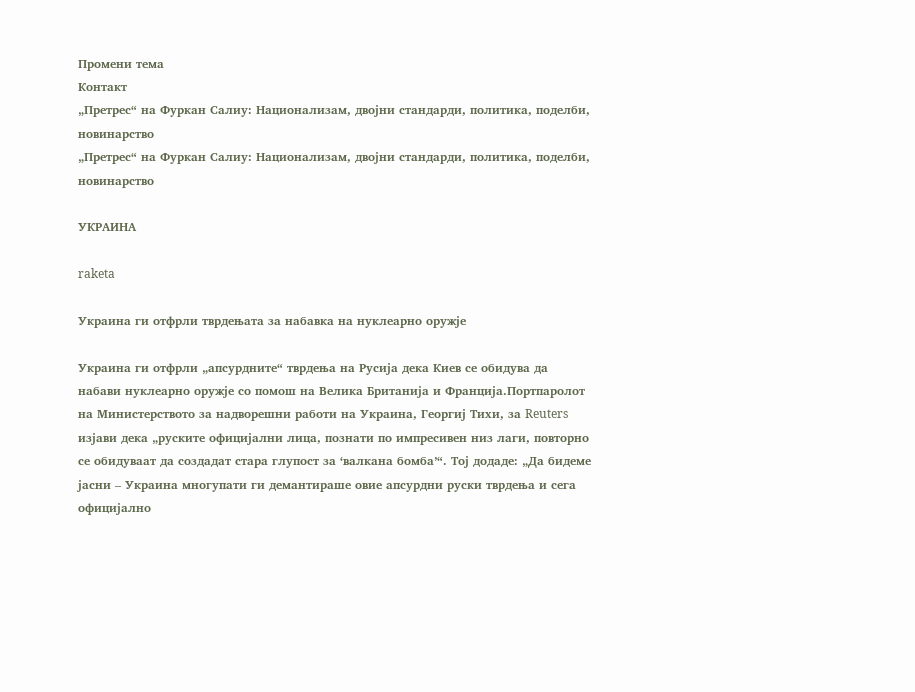Промени тема
Контакт
„Претрес“ на Фуркан Салиу: Национализам, двојни стандарди, политика, поделби, новинарство
„Претрес“ на Фуркан Салиу: Национализам, двојни стандарди, политика, поделби, новинарство

УКРАИНА

raketa

Украина ги отфрли тврдењата за набавка на нуклеарно оружје

Украина ги отфрли „апсурдните“ тврдења на Русија дека Киев се обидува да набави нуклеарно оружје со помош на Велика Британија и Франција.Портпаролот на Министерството за надворешни работи на Украина, Георгиј Тихи, за Reuters изјави дека „руските официјални лица, познати по импресивен низ лаги, повторно се обидуваат да создадат стара глупост за ‘валкана бомба’“. Тој додаде: „Да бидеме јасни – Украина многупати ги демантираше овие апсурдни руски тврдења и сега официјално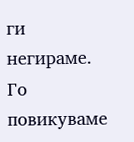ги негираме. Го повикуваме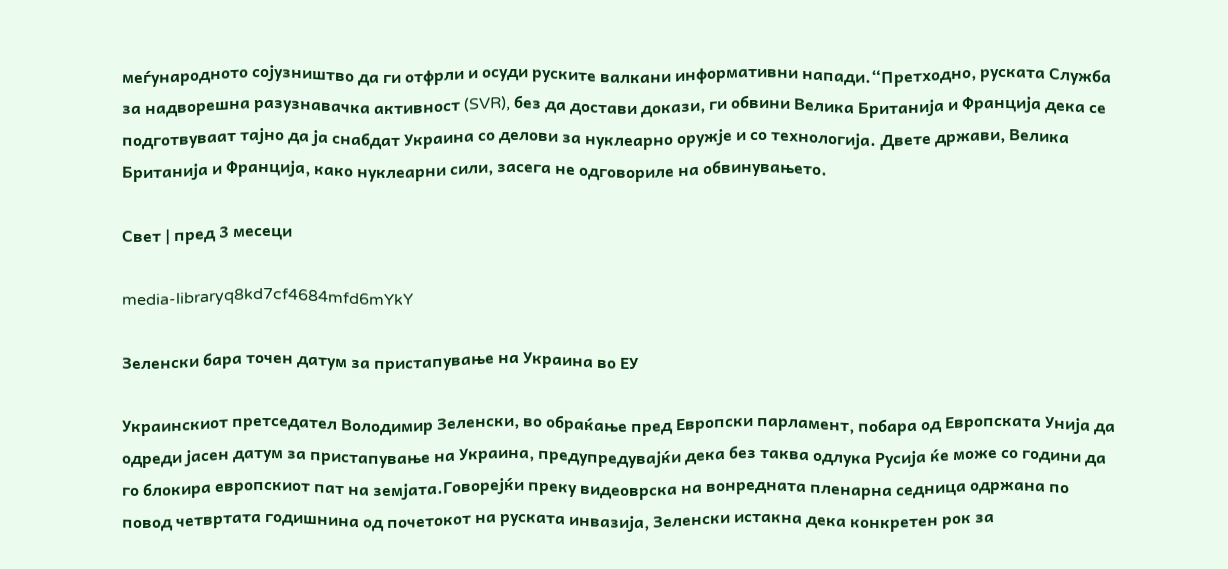меѓународното сојузништво да ги отфрли и осуди руските валкани информативни напади.“Претходно, руската Служба за надворешна разузнавачка активност (SVR), без да достави докази, ги обвини Велика Британија и Франција дека се подготвуваат тајно да ја снабдат Украина со делови за нуклеарно оружје и со технологија. Двете држави, Велика Британија и Франција, како нуклеарни сили, засега не одговориле на обвинувањето.

Свет | пред 3 месеци

media-libraryq8kd7cf4684mfd6mYkY

Зеленски бара точен датум за пристапување на Украина во ЕУ

Украинскиот претседател Володимир Зеленски, во обраќање пред Европски парламент, побара од Европската Унија да одреди јасен датум за пристапување на Украина, предупредувајќи дека без таква одлука Русија ќе може со години да го блокира европскиот пат на земјата.Говорејќи преку видеоврска на вонредната пленарна седница одржана по повод четвртата годишнина од почетокот на руската инвазија, Зеленски истакна дека конкретен рок за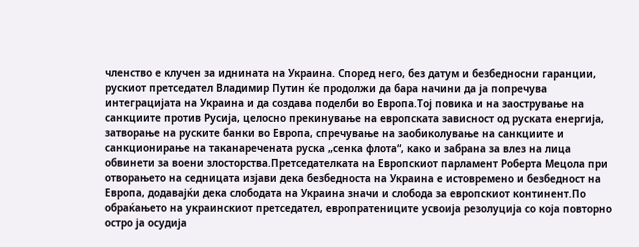членство е клучен за иднината на Украина. Според него, без датум и безбедносни гаранции, рускиот претседател Владимир Путин ќе продолжи да бара начини да ја попречува интеграцијата на Украина и да создава поделби во Европа.Тој повика и на заострување на санкциите против Русија, целосно прекинување на европската зависност од руската енергија, затворање на руските банки во Европа, спречување на заобиколување на санкциите и санкционирање на таканаречената руска „сенка флота“, како и забрана за влез на лица обвинети за воени злосторства.Претседателката на Европскиот парламент Роберта Мецола при отворањето на седницата изјави дека безбедноста на Украина е истовремено и безбедност на Европа, додавајќи дека слободата на Украина значи и слобода за европскиот континент.По обраќањето на украинскиот претседател, европратениците усвоија резолуција со која повторно остро ја осудија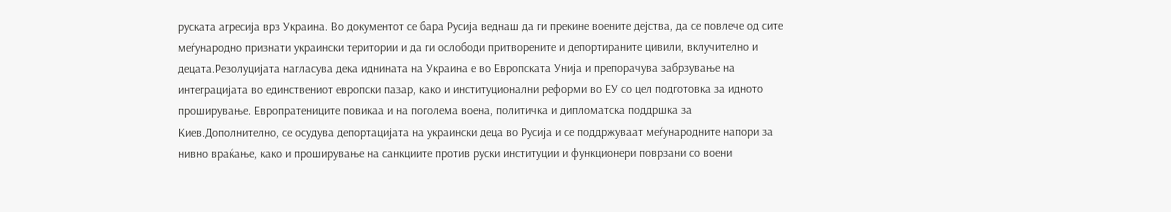руската агресија врз Украина. Во документот се бара Русија веднаш да ги прекине воените дејства, да се повлече од сите меѓународно признати украински територии и да ги ослободи притворените и депортираните цивили, вклучително и децата.Резолуцијата нагласува дека иднината на Украина е во Европската Унија и препорачува забрзување на интеграцијата во единствениот европски пазар, како и институционални реформи во ЕУ со цел подготовка за идното проширување. Европратениците повикаа и на поголема воена, политичка и дипломатска поддршка за Киев.Дополнително, се осудува депортацијата на украински деца во Русија и се поддржуваат меѓународните напори за нивно враќање, како и проширување на санкциите против руски институции и функционери поврзани со воени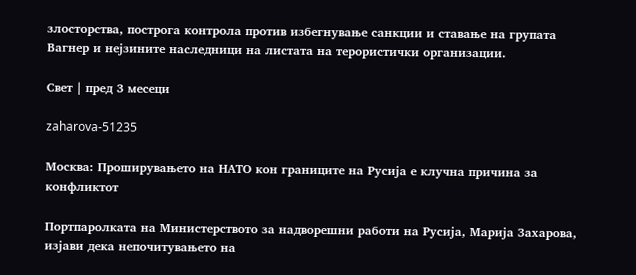злосторства, построга контрола против избегнување санкции и ставање на групата Вагнер и нејзините наследници на листата на терористички организации.

Свет | пред 3 месеци

zaharova-51235

Москва: Проширувањето на НАТО кон границите на Русија е клучна причина за конфликтот

Портпаролката на Министерството за надворешни работи на Русија, Марија Захарова, изјави дека непочитувањето на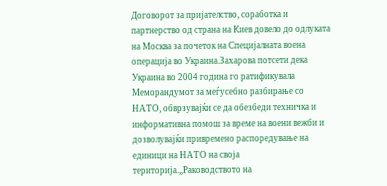Договорот за пријателство, соработка и партнерство од страна на Киев довело до одлуката на Москва за почеток на Специјалната воена операција во Украина.Захарова потсети дека Украина во 2004 година го ратификувала Меморандумот за меѓусебно разбирање со НАТО, обврзувајќи се да обезбеди техничка и информативна помош за време на воени вежби и дозволувајќи привремено распоредување на единици на НАТО на своја територија.„Раководството на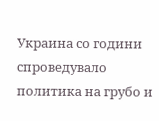Украина со години спроведувало политика на грубо и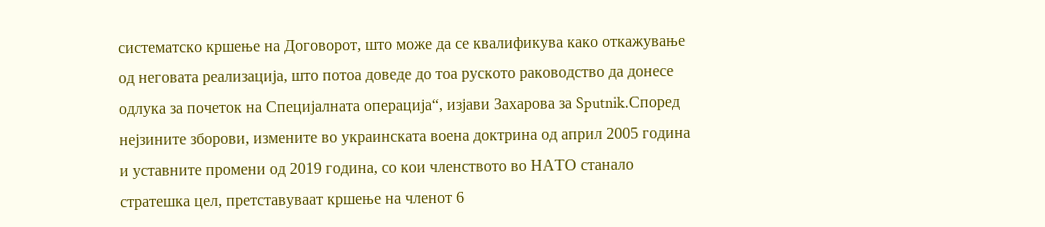систематско кршење на Договорот, што може да се квалификува како откажување од неговата реализација, што потоа доведе до тоа руското раководство да донесе одлука за почеток на Специјалната операција“, изјави Захарова за Sputnik.Според нејзините зборови, измените во украинската воена доктрина од април 2005 година и уставните промени од 2019 година, со кои членството во НАТО станало стратешка цел, претставуваат кршење на членот 6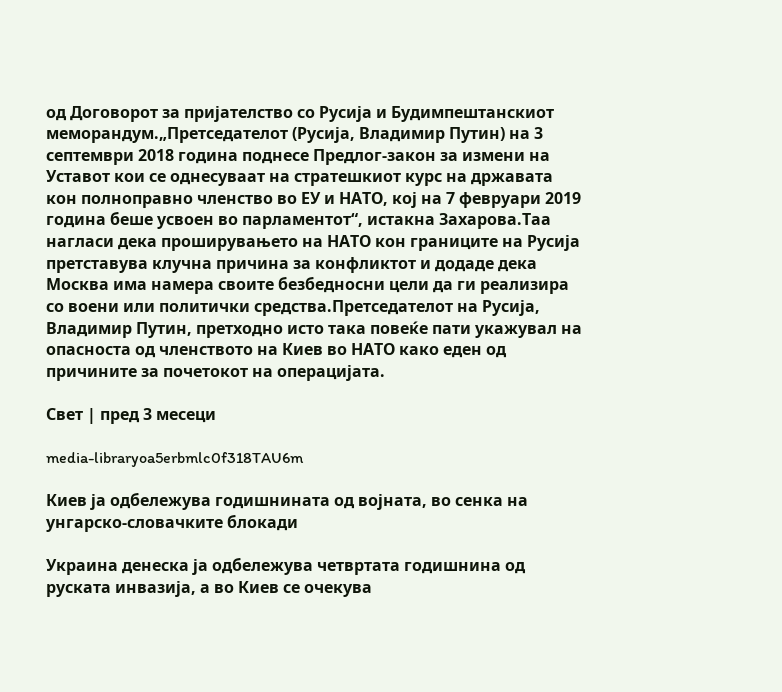од Договорот за пријателство со Русија и Будимпештанскиот меморандум.„Претседателот (Русија, Владимир Путин) на 3 септември 2018 година поднесе Предлог-закон за измени на Уставот кои се однесуваат на стратешкиот курс на државата кон полноправно членство во ЕУ и НАТО, кој на 7 февруари 2019 година беше усвоен во парламентот“, истакна Захарова.Таа нагласи дека проширувањето на НАТО кон границите на Русија претставува клучна причина за конфликтот и додаде дека Москва има намера своите безбедносни цели да ги реализира со воени или политички средства.Претседателот на Русија, Владимир Путин, претходно исто така повеќе пати укажувал на опасноста од членството на Киев во НАТО како еден од причините за почетокот на операцијата.

Свет | пред 3 месеци

media-libraryoa5erbmlc0f318TAU6m

Киев ја одбележува годишнината од војната, во сенка на унгарско-словачките блокади

Украина денеска ја одбележува четвртата годишнина од руската инвазија, а во Киев се очекува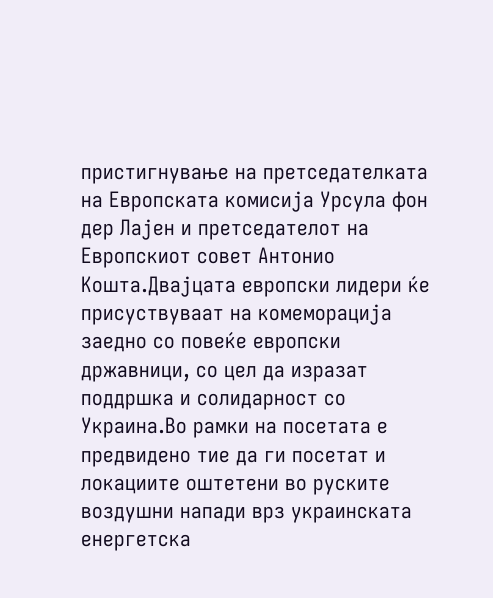пристигнување на претседателката на Европската комисија Урсула фон дер Лајен и претседателот на Европскиот совет Антонио Кошта.Двајцата европски лидери ќе присуствуваат на комеморација заедно со повеќе европски државници, со цел да изразат поддршка и солидарност со Украина.Во рамки на посетата е предвидено тие да ги посетат и локациите оштетени во руските воздушни напади врз украинската енергетска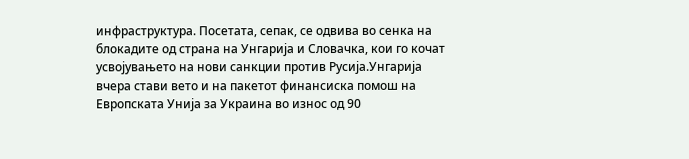инфраструктура. Посетата, сепак, се одвива во сенка на блокадите од страна на Унгарија и Словачка, кои го кочат усвојувањето на нови санкции против Русија.Унгарија вчера стави вето и на пакетот финансиска помош на Европската Унија за Украина во износ од 90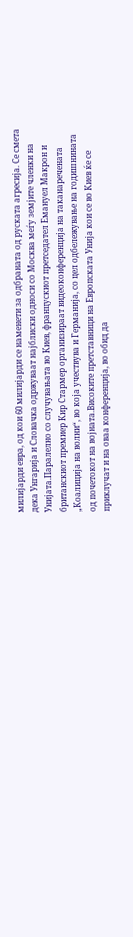милијарди евра, од кои 60 милијарди се наменети за одбраната од руската агресија. Се смета дека Унгарија и Словачка одржуваат најблиски односи со Москва меѓу земјите членки на Унијата.Паралелно со случувањата во Киев, францускиот претседател Емануел Макрон и британскиот премиер Кир Стармер организираат видеоконференција на таканаречената „Коалиција на волни“, во која учествува и Германија, со цел одбележување на годишнината од почетокот на војната.Високите претставници на Европската Унија кои се во Киев ќе се приклучат и на оваа конференција, во обид да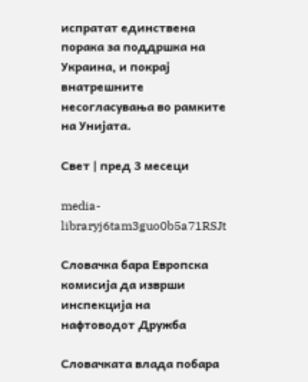испратат единствена порака за поддршка на Украина, и покрај внатрешните несогласувања во рамките на Унијата.

Свет | пред 3 месеци

media-libraryj6tam3guo0b5a71RSJt

Словачка бара Европска комисија да изврши инспекција на нафтоводот Дружба

Словачката влада побара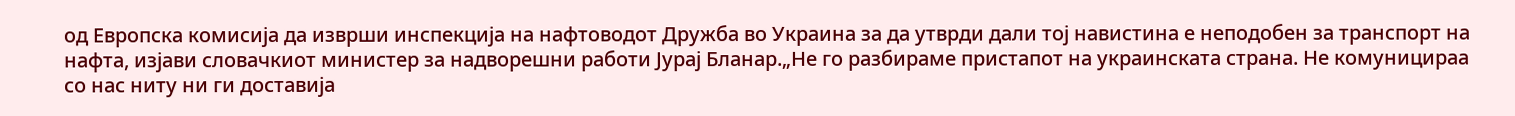од Европска комисија да изврши инспекција на нафтоводот Дружба во Украина за да утврди дали тој навистина е неподобен за транспорт на нафта, изјави словачкиот министер за надворешни работи Јурај Бланар.„Не го разбираме пристапот на украинската страна. Не комуницираа со нас ниту ни ги доставија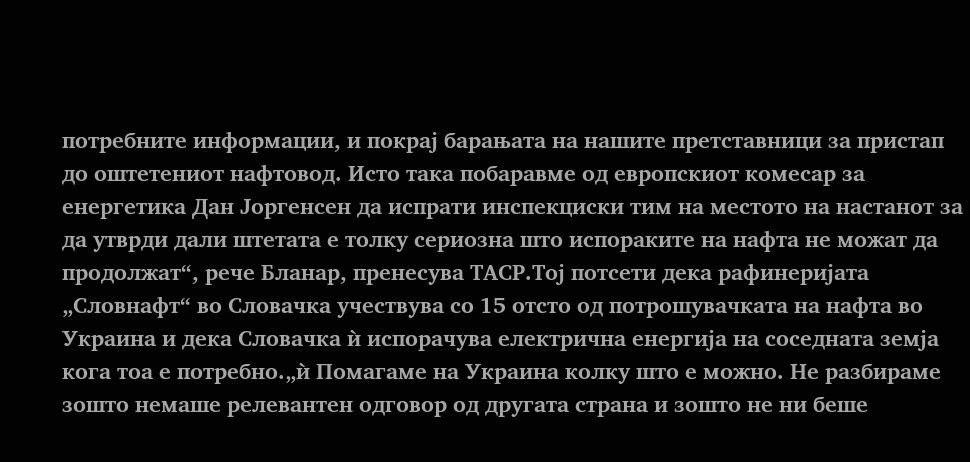потребните информации, и покрај барањата на нашите претставници за пристап до оштетениот нафтовод. Исто така побаравме од европскиот комесар за енергетика Дан Јоргенсен да испрати инспекциски тим на местото на настанот за да утврди дали штетата е толку сериозна што испораките на нафта не можат да продолжат“, рече Бланар, пренесува ТАСР.Тој потсети дека рафинеријата „Словнафт“ во Словачка учествува со 15 отсто од потрошувачката на нафта во Украина и дека Словачка ѝ испорачува електрична енергија на соседната земја кога тоа е потребно.„ѝ Помагаме на Украина колку што е можно. Не разбираме зошто немаше релевантен одговор од другата страна и зошто не ни беше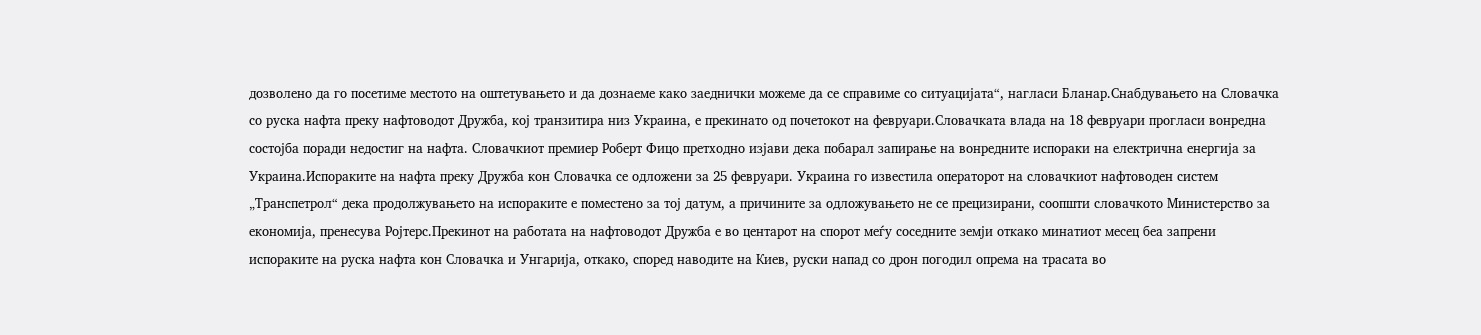дозволено да го посетиме местото на оштетувањето и да дознаеме како заеднички можеме да се справиме со ситуацијата“, нагласи Бланар.Снабдувањето на Словачка со руска нафта преку нафтоводот Дружба, кој транзитира низ Украина, е прекинато од почетокот на февруари.Словачката влада на 18 февруари прогласи вонредна состојба поради недостиг на нафта. Словачкиот премиер Роберт Фицо претходно изјави дека побарал запирање на вонредните испораки на електрична енергија за Украина.Испораките на нафта преку Дружба кон Словачка се одложени за 25 февруари. Украина го известила операторот на словачкиот нафтоводен систем „Транспетрол“ дека продолжувањето на испораките е поместено за тој датум, а причините за одложувањето не се прецизирани, соопшти словачкото Министерство за економија, пренесува Ројтерс.Прекинот на работата на нафтоводот Дружба е во центарот на спорот меѓу соседните земји откако минатиот месец беа запрени испораките на руска нафта кон Словачка и Унгарија, откако, според наводите на Киев, руски напад со дрон погодил опрема на трасата во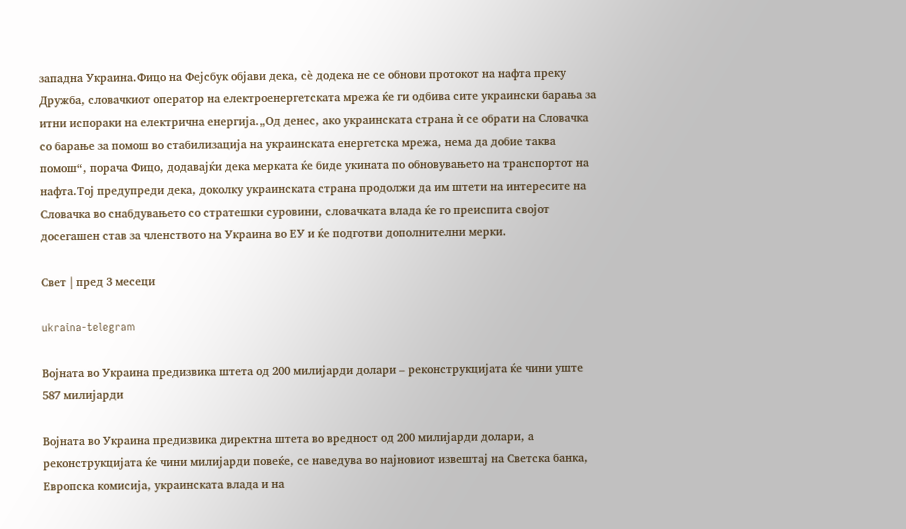западна Украина.Фицо на Фејсбук објави дека, сè додека не се обнови протокот на нафта преку Дружба, словачкиот оператор на електроенергетската мрежа ќе ги одбива сите украински барања за итни испораки на електрична енергија.„Од денес, ако украинската страна ѝ се обрати на Словачка со барање за помош во стабилизација на украинската енергетска мрежа, нема да добие таква помош“, порача Фицо, додавајќи дека мерката ќе биде укината по обновувањето на транспортот на нафта.Тој предупреди дека, доколку украинската страна продолжи да им штети на интересите на Словачка во снабдувањето со стратешки суровини, словачката влада ќе го преиспита својот досегашен став за членството на Украина во ЕУ и ќе подготви дополнителни мерки.

Свет | пред 3 месеци

ukraina-telegram

Војната во Украина предизвика штета од 200 милијарди долари – реконструкцијата ќе чини уште 587 милијарди

Војната во Украина предизвика директна штета во вредност од 200 милијарди долари, а реконструкцијата ќе чини милијарди повеќе, се наведува во најновиот извештај на Светска банка, Европска комисија, украинската влада и на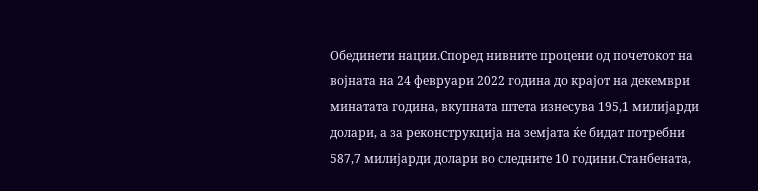Обединети нации.Според нивните процени од почетокот на војната на 24 февруари 2022 година до крајот на декември минатата година, вкупната штета изнесува 195,1 милијарди долари, а за реконструкција на земјата ќе бидат потребни 587,7 милијарди долари во следните 10 години.Станбената,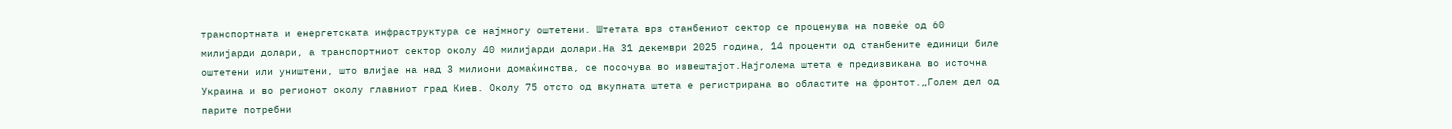транспортната и енергетската инфраструктура се најмногу оштетени. Штетата врз станбениот сектор се проценува на повеќе од 60 милијарди долари, а транспортниот сектор околу 40 милијарди долари.На 31 декември 2025 година, 14 проценти од станбените единици биле оштетени или уништени, што влијае на над 3 милиони домаќинства, се посочува во извештајот.Најголема штета е предизвикана во источна Украина и во регионот околу главниот град Киев. Околу 75 отсто од вкупната штета е регистрирана во областите на фронтот.„Голем дел од парите потребни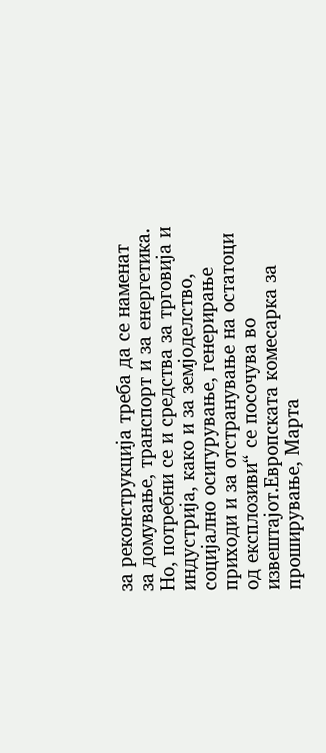за реконструкција треба да се наменат за домување, транспорт и за енергетика. Но, потребни се и средства за трговија и индустрија, како и за земјоделство, социјално осигурување, генерирање приходи и за отстранување на остатоци од експлозиви“ се посочува во извештајот.Европската комесарка за проширување, Марта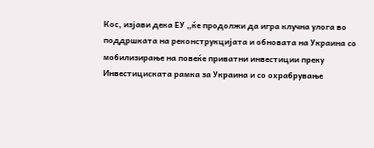Кос, изјави дека ЕУ „ќе продолжи да игра клучна улога во поддршката на реконструкцијата и обновата на Украина со мобилизирање на повеќе приватни инвестиции преку Инвестициската рамка за Украина и со охрабрување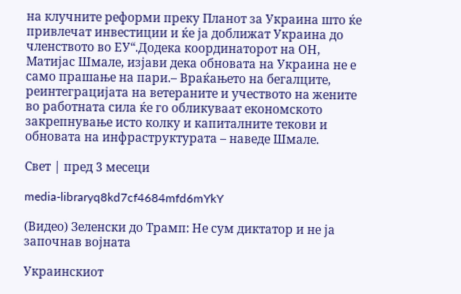на клучните реформи преку Планот за Украина што ќе привлечат инвестиции и ќе ја доближат Украина до членството во ЕУ“.Додека координаторот на ОН, Матијас Шмале, изјави дека обновата на Украина не е само прашање на пари.– Враќањето на бегалците, реинтеграцијата на ветераните и учеството на жените во работната сила ќе го обликуваат економското закрепнување исто колку и капиталните текови и обновата на инфраструктурата – наведе Шмале.

Свет | пред 3 месеци

media-libraryq8kd7cf4684mfd6mYkY

(Видео) Зеленски до Трамп: Не сум диктатор и не ја започнав војната

Украинскиот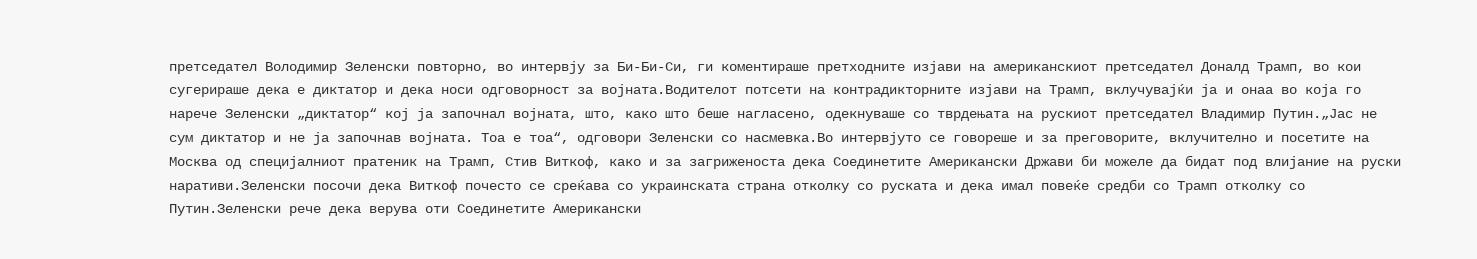претседател Володимир Зеленски повторно, во интервју за Би-Би-Си, ги коментираше претходните изјави на американскиот претседател Доналд Трамп, во кои сугерираше дека е диктатор и дека носи одговорност за војната.Водителот потсети на контрадикторните изјави на Трамп, вклучувајќи ја и онаа во која го нарече Зеленски „диктатор“ кој ја започнал војната, што, како што беше нагласено, одекнуваше со тврдењата на рускиот претседател Владимир Путин.„Јас не сум диктатор и не ја започнав војната. Тоа е тоа“, одговори Зеленски со насмевка.Во интервјуто се говореше и за преговорите, вклучително и посетите на Москва од специјалниот пратеник на Трамп, Стив Виткоф, како и за загриженоста дека Соединетите Американски Држави би можеле да бидат под влијание на руски наративи.Зеленски посочи дека Виткоф почесто се среќава со украинската страна отколку со руската и дека имал повеќе средби со Трамп отколку со Путин.Зеленски рече дека верува оти Соединетите Американски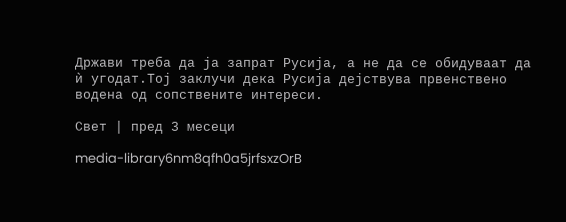Држави треба да ја запрат Русија, а не да се обидуваат да ѝ угодат.Тој заклучи дека Русија дејствува првенствено водена од сопствените интереси.

Свет | пред 3 месеци

media-library6nm8qfh0a5jrfsxzOrB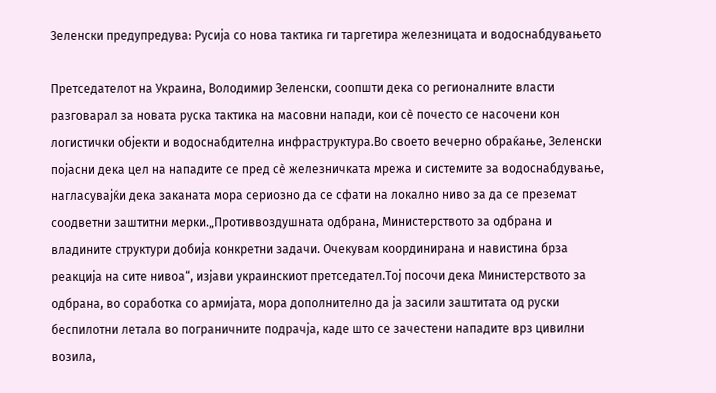Зеленски предупредува: Русија со нова тактика ги таргетира железницата и водоснабдувањето

Претседателот на Украина, Володимир Зеленски, соопшти дека со регионалните власти разговарал за новата руска тактика на масовни напади, кои сѐ почесто се насочени кон логистички објекти и водоснабдителна инфраструктура.Во своето вечерно обраќање, Зеленски појасни дека цел на нападите се пред сè железничката мрежа и системите за водоснабдување, нагласувајќи дека заканата мора сериозно да се сфати на локално ниво за да се преземат соодветни заштитни мерки.„Противвоздушната одбрана, Министерството за одбрана и владините структури добија конкретни задачи. Очекувам координирана и навистина брза реакција на сите нивоа“, изјави украинскиот претседател.Тој посочи дека Министерството за одбрана, во соработка со армијата, мора дополнително да ја засили заштитата од руски беспилотни летала во пограничните подрачја, каде што се зачестени нападите врз цивилни возила,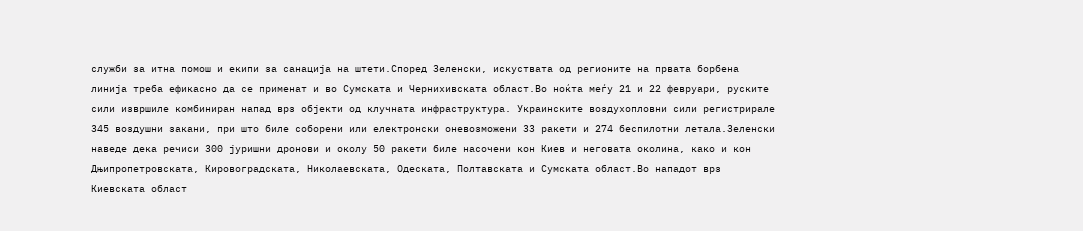служби за итна помош и екипи за санација на штети.Според Зеленски, искуствата од регионите на првата борбена линија треба ефикасно да се применат и во Сумската и Чернихивската област.Во ноќта меѓу 21 и 22 февруари, руските сили извршиле комбиниран напад врз објекти од клучната инфраструктура. Украинските воздухопловни сили регистрирале 345 воздушни закани, при што биле соборени или електронски оневозможени 33 ракети и 274 беспилотни летала.Зеленски наведе дека речиси 300 јуришни дронови и околу 50 ракети биле насочени кон Киев и неговата околина, како и кон Дњипропетровската, Кировоградската, Николаевската, Одеската, Полтавската и Сумската област.Во нападот врз Киевската област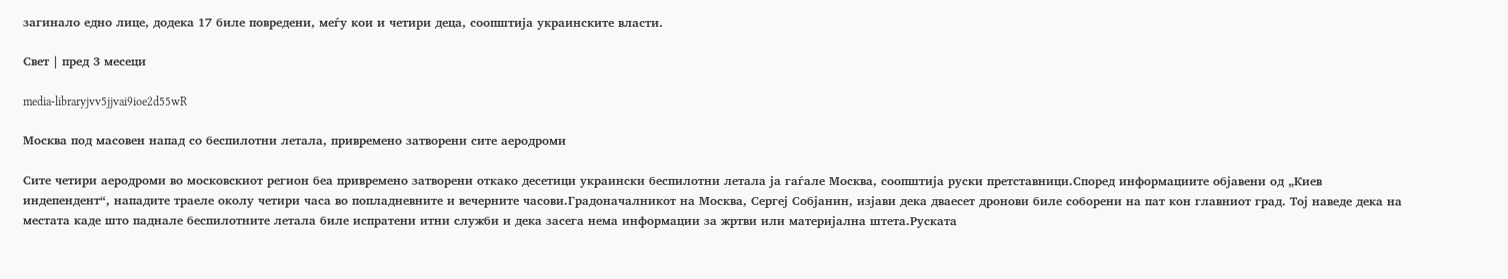загинало едно лице, додека 17 биле повредени, меѓу кои и четири деца, соопштија украинските власти.

Свет | пред 3 месеци

media-libraryjvv5jjvai9ioe2d55wR

Москва под масовен напад со беспилотни летала, привремено затворени сите аеродроми

Сите четири аеродроми во московскиот регион беа привремено затворени откако десетици украински беспилотни летала ја гаѓале Москва, соопштија руски претставници.Според информациите објавени од „Киев индепендент“, нападите траеле околу четири часа во попладневните и вечерните часови.Градоначалникот на Москва, Сергеј Собјанин, изјави дека дваесет дронови биле соборени на пат кон главниот град. Тој наведе дека на местата каде што паднале беспилотните летала биле испратени итни служби и дека засега нема информации за жртви или материјална штета.Руската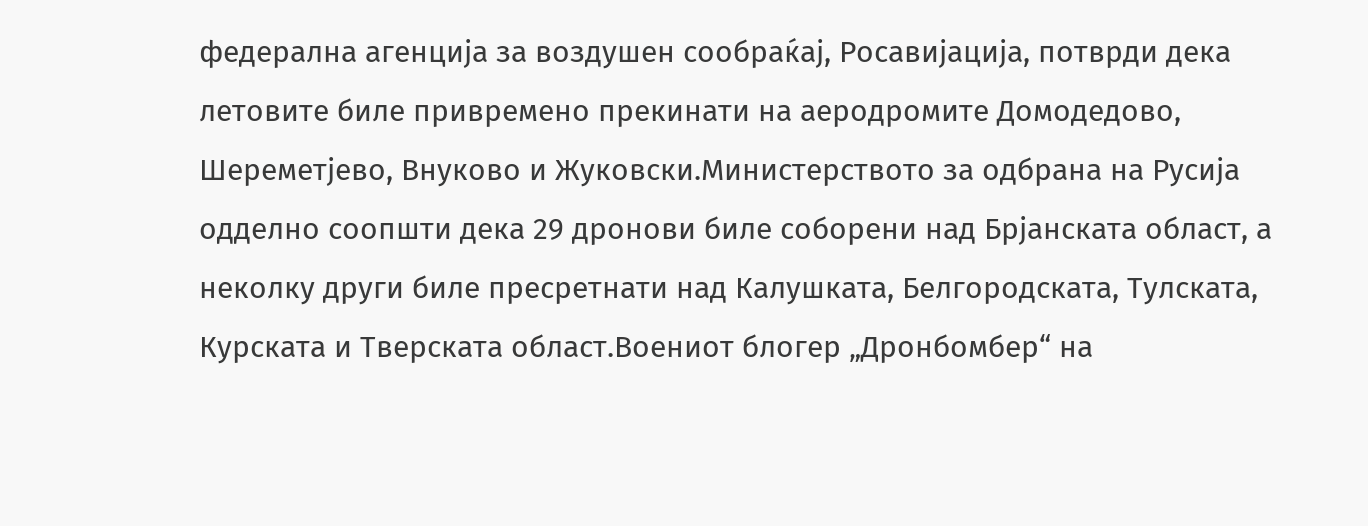федерална агенција за воздушен сообраќај, Росавијација, потврди дека летовите биле привремено прекинати на аеродромите Домодедово, Шереметјево, Внуково и Жуковски.Министерството за одбрана на Русија одделно соопшти дека 29 дронови биле соборени над Брјанската област, а неколку други биле пресретнати над Калушката, Белгородската, Тулската, Курската и Тверската област.Воениот блогер „Дронбомбер“ на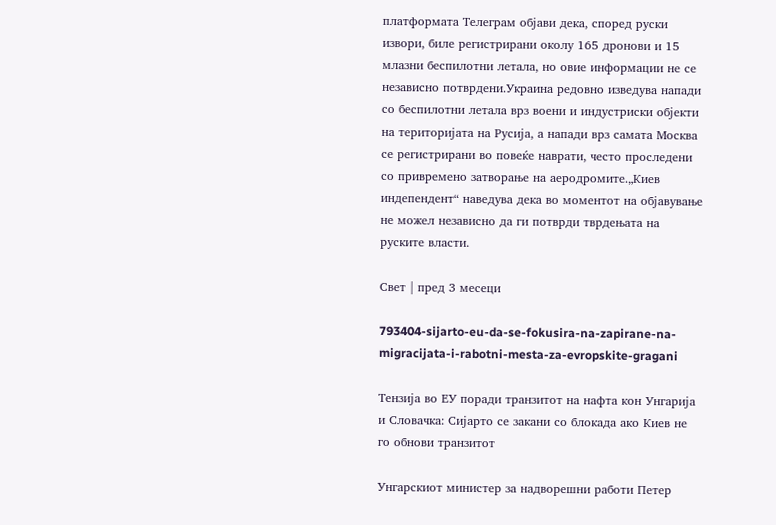платформата Телеграм објави дека, според руски извори, биле регистрирани околу 165 дронови и 15 млазни беспилотни летала, но овие информации не се независно потврдени.Украина редовно изведува напади со беспилотни летала врз воени и индустриски објекти на територијата на Русија, а напади врз самата Москва се регистрирани во повеќе наврати, често проследени со привремено затворање на аеродромите.„Киев индепендент“ наведува дека во моментот на објавување не можел независно да ги потврди тврдењата на руските власти.

Свет | пред 3 месеци

793404-sijarto-eu-da-se-fokusira-na-zapirane-na-migracijata-i-rabotni-mesta-za-evropskite-gragani

Тензија во ЕУ поради транзитот на нафта кон Унгарија и Словачка: Сијарто се закани со блокада ако Киев не го обнови транзитот

Унгарскиот министер за надворешни работи Петер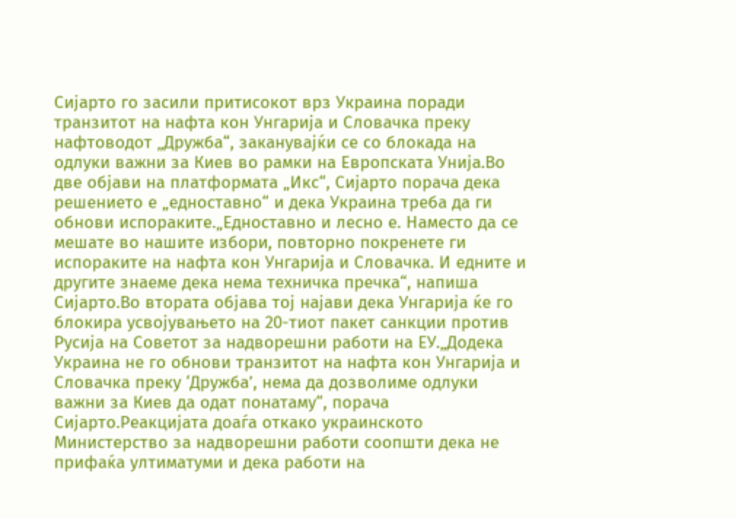Сијарто го засили притисокот врз Украина поради транзитот на нафта кон Унгарија и Словачка преку нафтоводот „Дружба“, заканувајќи се со блокада на одлуки важни за Киев во рамки на Европската Унија.Во две објави на платформата „Икс“, Сијарто порача дека решението е „едноставно“ и дека Украина треба да ги обнови испораките.„Едноставно и лесно е. Наместо да се мешате во нашите избори, повторно покренете ги испораките на нафта кон Унгарија и Словачка. И едните и другите знаеме дека нема техничка пречка“, напиша Сијарто.Во втората објава тој најави дека Унгарија ќе го блокира усвојувањето на 20-тиот пакет санкции против Русија на Советот за надворешни работи на ЕУ.„Додека Украина не го обнови транзитот на нафта кон Унгарија и Словачка преку ‘Дружба’, нема да дозволиме одлуки важни за Киев да одат понатаму“, порача Сијарто.Реакцијата доаѓа откако украинското Министерство за надворешни работи соопшти дека не прифаќа ултиматуми и дека работи на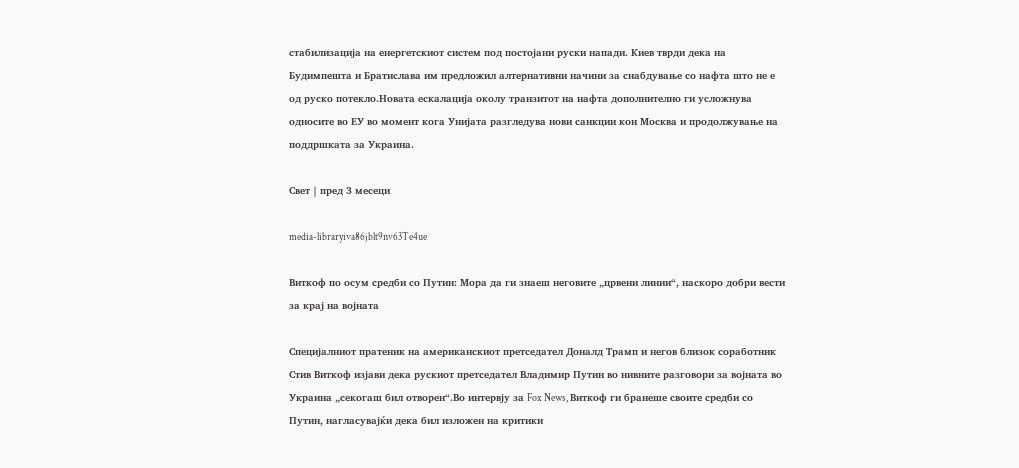стабилизација на енергетскиот систем под постојани руски напади. Киев тврди дека на Будимпешта и Братислава им предложил алтернативни начини за снабдување со нафта што не е од руско потекло.Новата ескалација околу транзитот на нафта дополнително ги усложнува односите во ЕУ во момент кога Унијата разгледува нови санкции кон Москва и продолжување на поддршката за Украина.

Свет | пред 3 месеци

media-libraryiva86jblt9nv63Te4ue

Виткоф по осум средби со Путин: Мора да ги знаеш неговите „црвени линии“, наскоро добри вести за крај на војната

Специјалниот пратеник на американскиот претседател Доналд Трамп и негов близок соработник Стив Виткоф изјави дека рускиот претседател Владимир Путин во нивните разговори за војната во Украина „секогаш бил отворен“.Во интервју за Fox News, Виткоф ги бранеше своите средби со Путин, нагласувајќи дека бил изложен на критики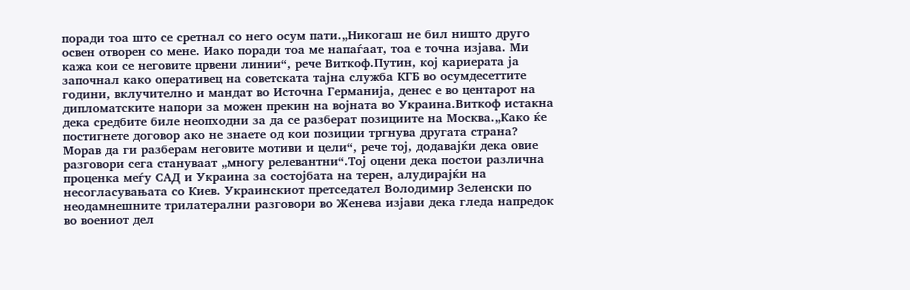поради тоа што се сретнал со него осум пати.„Никогаш не бил ништо друго освен отворен со мене. Иако поради тоа ме напаѓаат, тоа е точна изјава. Ми кажа кои се неговите црвени линии“, рече Виткоф.Путин, кој кариерата ја започнал како оперативец на советската тајна служба КГБ во осумдесеттите години, вклучително и мандат во Источна Германија, денес е во центарот на дипломатските напори за можен прекин на војната во Украина.Виткоф истакна дека средбите биле неопходни за да се разберат позициите на Москва.„Како ќе постигнете договор ако не знаете од кои позиции тргнува другата страна? Морав да ги разберам неговите мотиви и цели“, рече тој, додавајќи дека овие разговори сега стануваат „многу релевантни“.Тој оцени дека постои различна проценка меѓу САД и Украина за состојбата на терен, алудирајќи на несогласувањата со Киев. Украинскиот претседател Володимир Зеленски по неодамнешните трилатерални разговори во Женева изјави дека гледа напредок во воениот дел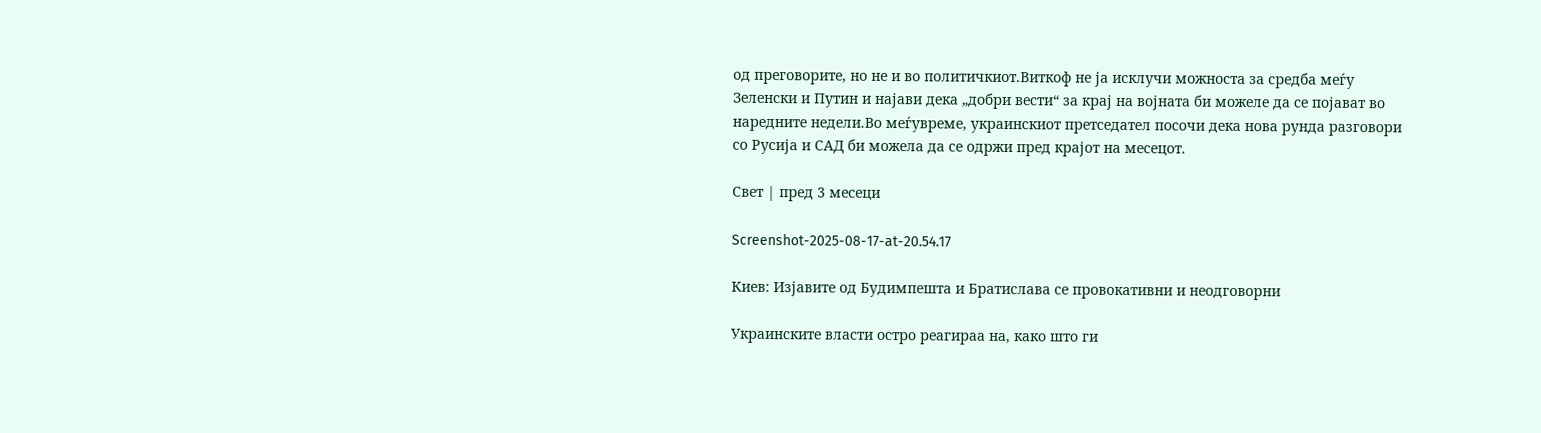од преговорите, но не и во политичкиот.Виткоф не ја исклучи можноста за средба меѓу Зеленски и Путин и најави дека „добри вести“ за крај на војната би можеле да се појават во наредните недели.Во меѓувреме, украинскиот претседател посочи дека нова рунда разговори со Русија и САД би можела да се одржи пред крајот на месецот.

Свет | пред 3 месеци

Screenshot-2025-08-17-at-20.54.17

Киев: Изјавите од Будимпешта и Братислава се провокативни и неодговорни

Украинските власти остро реагираа на, како што ги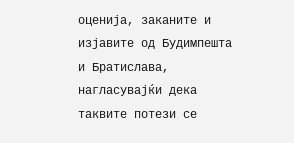оценија, заканите и изјавите од Будимпешта и Братислава, нагласувајќи дека таквите потези се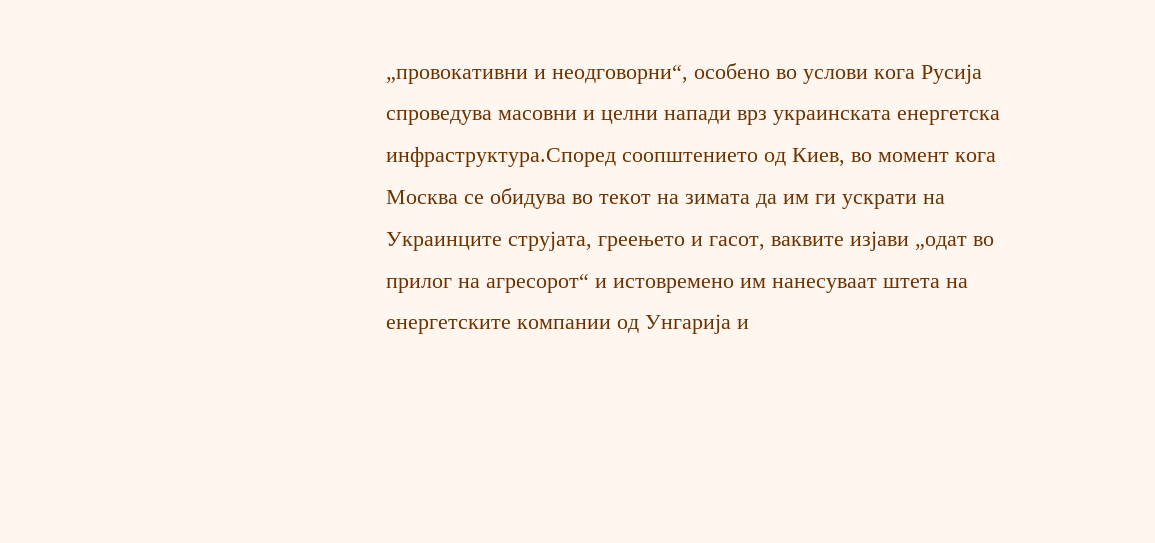„провокативни и неодговорни“, особено во услови кога Русија спроведува масовни и целни напади врз украинската енергетска инфраструктура.Според соопштението од Киев, во момент кога Москва се обидува во текот на зимата да им ги ускрати на Украинците струјата, греењето и гасот, ваквите изјави „одат во прилог на агресорот“ и истовремено им нанесуваат штета на енергетските компании од Унгарија и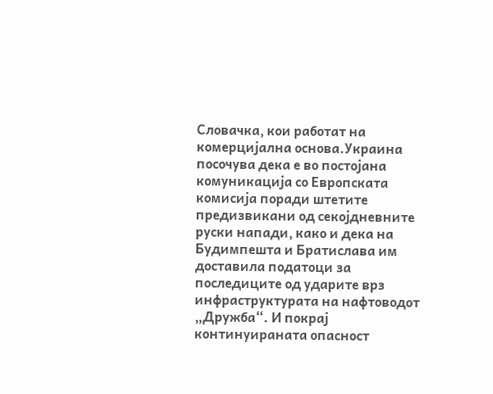Словачка, кои работат на комерцијална основа.Украина посочува дека е во постојана комуникација со Европската комисија поради штетите предизвикани од секојдневните руски напади, како и дека на Будимпешта и Братислава им доставила податоци за последиците од ударите врз инфраструктурата на нафтоводот „Дружба“. И покрај континуираната опасност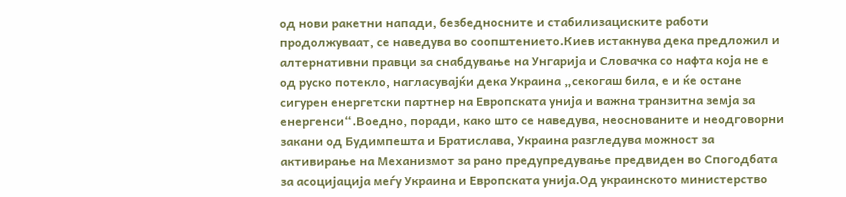од нови ракетни напади, безбедносните и стабилизациските работи продолжуваат, се наведува во соопштението.Киев истакнува дека предложил и алтернативни правци за снабдување на Унгарија и Словачка со нафта која не е од руско потекло, нагласувајќи дека Украина „секогаш била, е и ќе остане сигурен енергетски партнер на Европската унија и важна транзитна земја за енергенси“.Воедно, поради, како што се наведува, неоснованите и неодговорни закани од Будимпешта и Братислава, Украина разгледува можност за активирање на Механизмот за рано предупредување предвиден во Спогодбата за асоцијација меѓу Украина и Европската унија.Од украинското министерство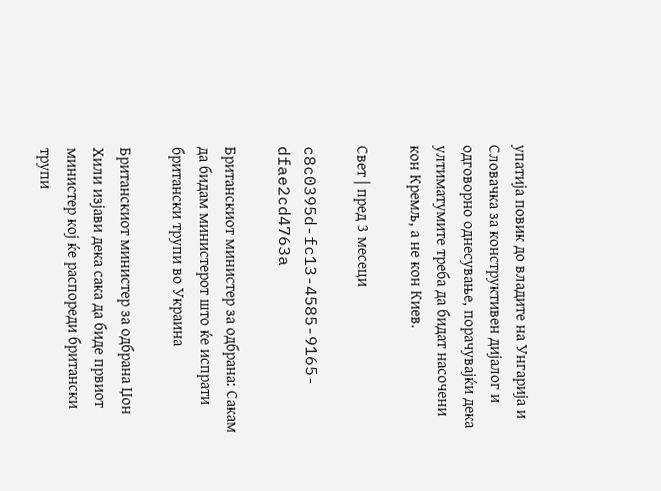упатија повик до владите на Унгарија и Словачка за конструктивен дијалог и одговорно однесување, порачувајќи дека ултиматумите треба да бидат насочени кон Кремљ, а не кон Киев.

Свет | пред 3 месеци

c8c0395d-fc13-4585-9165-dfae2cd4763a

Британскиот министер за одбрана: Сакам да бидам министерот што ќе испрати британски трупи во Украина

Британскиот министер за одбрана Џон Хили изјави дека сака да биде првиот министер кој ќе распореди британски трупи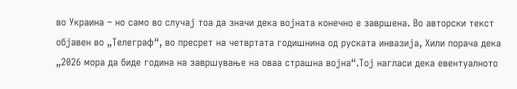во Украина – но само во случај тоа да значи дека војната конечно е завршена. Во авторски текст објавен во „Телеграф“, во пресрет на четвртата годишнина од руската инвазија, Хили порача дека „2026 мора да биде година на завршување на оваа страшна војна“.Тој нагласи дека евентуалното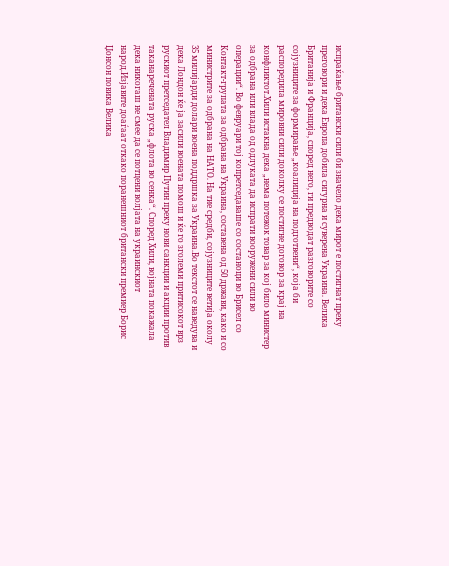испраќање британски сили би значело дека мирот е постигнат преку преговори и дека Европа добила сигурна и суверена Украина. Велика Британија и Франција, според него, ги предводат разговорите со сојузниците за формирање „коалиција на подготвени“, која би распоредила мировни сили доколку се постигне договор за крај на конфликтот.Хили истакна дека „нема потежок товар за кој било министер за одбрана или влада од одлуката да испрати вооружени сили во операции“. Во февруари тој копретседаваше со состаноци во Брисел со Контакт-групата за одбрана на Украина, составена од 50 држави, како и со министрите за одбрана на НАТО. На тие средби, сојузниците ветија околу 35 милијарди долари воена поддршка за Украина.Во текстот се наведува и дека Лондон ќе ја засили воената помош и ќе го зголеми притисокот врз рускиот претседател Владимир Путин преку нови санкции и акции против таканаречената руска „флота во сенка“. Според Хили, војната покажала дека никогаш не смее да се потцени волјата на украинскиот народ.Изјавите доаѓаат откако поранешниот британски премиер Борис Џонсон повика Велика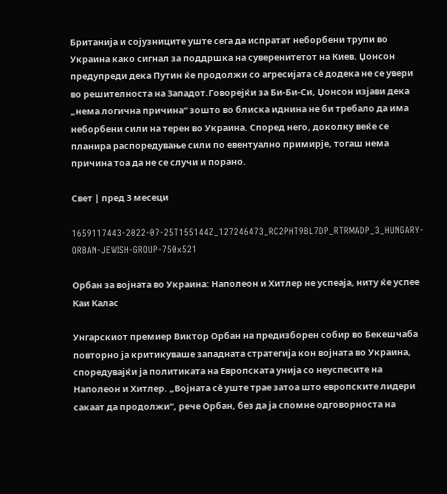Британија и сојузниците уште сега да испратат небoрбени трупи во Украина како сигнал за поддршка на суверенитетот на Киев. Џонсон предупреди дека Путин ќе продолжи со агресијата сè додека не се увери во решителноста на Западот.Говорејќи за Би-Би-Си, Џонсон изјави дека „нема логична причина“ зошто во блиска иднина не би требало да има небoрбени сили на терен во Украина. Според него, доколку веќе се планира распоредување сили по евентуално примирје, тогаш нема причина тоа да не се случи и порано.

Свет | пред 3 месеци

1659117443-2022-07-25T155144Z_127246473_RC2PHT9BL7DP_RTRMADP_3_HUNGARY-ORBAN-JEWISH-GROUP-750x521

Орбан за војната во Украина: Наполеон и Хитлер не успеаја, ниту ќе успее Каи Калас

Унгарскиот премиер Виктор Орбан на предизборен собир во Бекешчаба повторно ја критикуваше западната стратегија кон војната во Украина, споредувајќи ја политиката на Европската унија со неуспесите на Наполеон и Хитлер. „Војната сè уште трае затоа што европските лидери сакаат да продолжи“, рече Орбан, без да ја спомне одговорноста на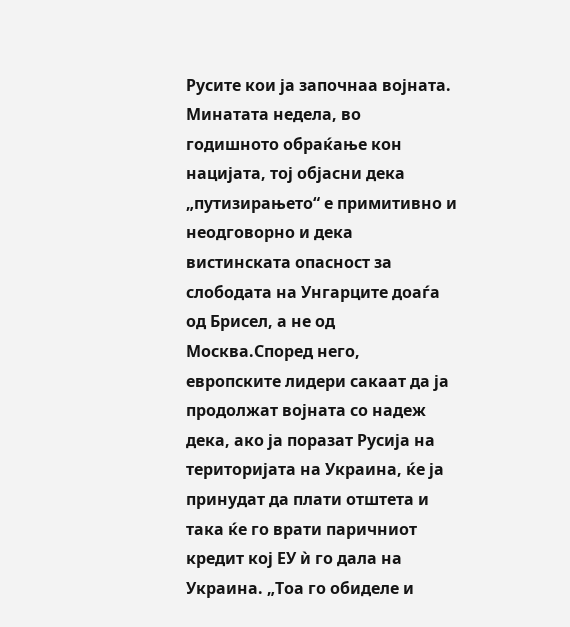Русите кои ја започнаа војната. Минатата недела, во годишното обраќање кон нацијата, тој објасни дека „путизирањето“ е примитивно и неодговорно и дека вистинската опасност за слободата на Унгарците доаѓа од Брисел, а не од Москва.Според него, европските лидери сакаат да ја продолжат војната со надеж дека, ако ја поразат Русија на територијата на Украина, ќе ја принудат да плати отштета и така ќе го врати паричниот кредит кој ЕУ ѝ го дала на Украина. „Тоа го обиделе и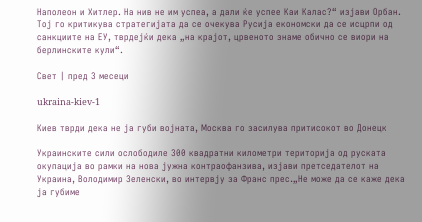Наполеон и Хитлер. На нив не им успеа, а дали ќе успее Каи Калас?“ изјави Орбан. Тој го критикува стратегијата да се очекува Русија економски да се исцрпи од санкциите на ЕУ, тврдејќи дека „на крајот, црвеното знаме обично се виори на берлинските кули“.

Свет | пред 3 месеци

ukraina-kiev-1

Киев тврди дека не ја губи војната, Москва го засилува притисокот во Донецк

Украинските сили ослободиле 300 квадратни километри територија од руската окупација во рамки на нова јужна контраофанзива, изјави претседателот на Украина, Володимир Зеленски, во интервју за Франс прес.„Не може да се каже дека ја губиме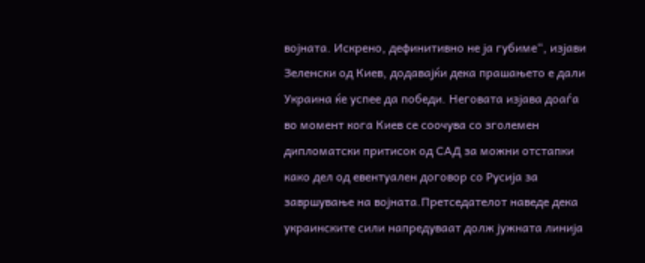војната. Искрено, дефинитивно не ја губиме“, изјави Зеленски од Киев, додавајќи дека прашањето е дали Украина ќе успее да победи. Неговата изјава доаѓа во момент кога Киев се соочува со зголемен дипломатски притисок од САД за можни отстапки како дел од евентуален договор со Русија за завршување на војната.Претседателот наведе дека украинските сили напредуваат долж јужната линија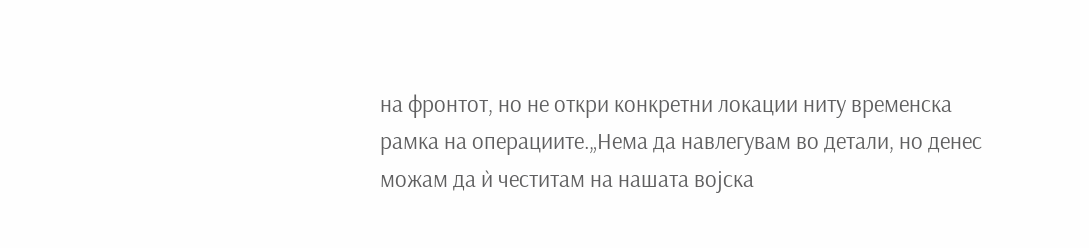на фронтот, но не откри конкретни локации ниту временска рамка на операциите.„Нема да навлегувам во детали, но денес можам да ѝ честитам на нашата војска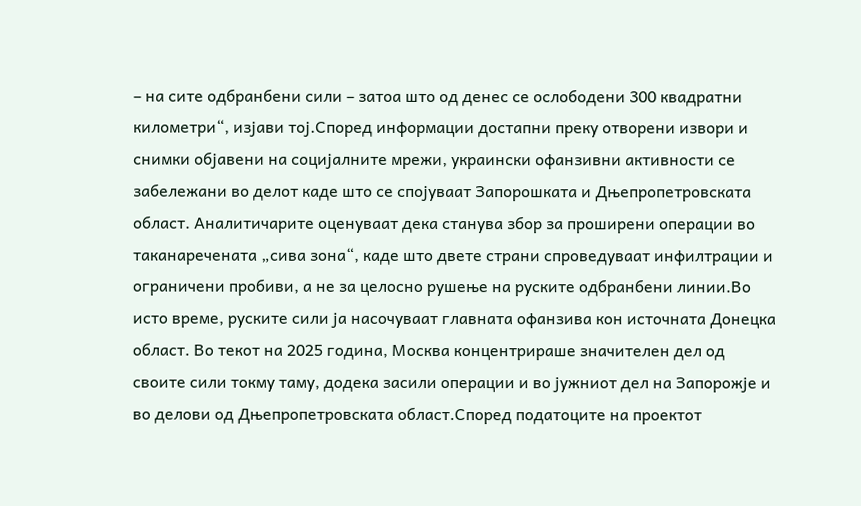– на сите одбранбени сили – затоа што од денес се ослободени 300 квадратни километри“, изјави тој.Според информации достапни преку отворени извори и снимки објавени на социјалните мрежи, украински офанзивни активности се забележани во делот каде што се спојуваат Запорошката и Дњепропетровската област. Аналитичарите оценуваат дека станува збор за проширени операции во таканаречената „сива зона“, каде што двете страни спроведуваат инфилтрации и ограничени пробиви, а не за целосно рушење на руските одбранбени линии.Во исто време, руските сили ја насочуваат главната офанзива кон источната Донецка област. Во текот на 2025 година, Москва концентрираше значителен дел од своите сили токму таму, додека засили операции и во јужниот дел на Запорожје и во делови од Дњепропетровската област.Според податоците на проектот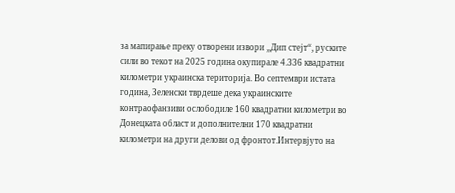за мапирање преку отворени извори „Дип стејт“, руските сили во текот на 2025 година окупирале 4.336 квадратни километри украинска територија. Во септември истата година, Зеленски тврдеше дека украинските контраофанзиви ослободиле 160 квадратни километри во Донецката област и дополнителни 170 квадратни километри на други делови од фронтот.Интервјуто на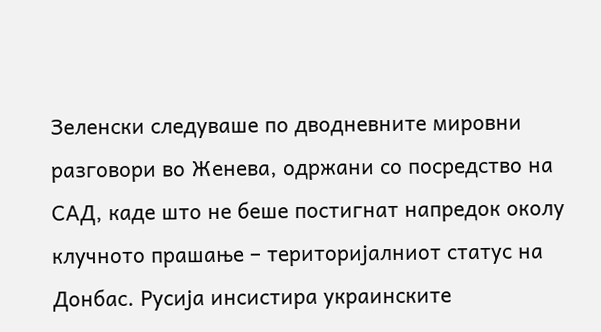Зеленски следуваше по дводневните мировни разговори во Женева, одржани со посредство на САД, каде што не беше постигнат напредок околу клучното прашање – територијалниот статус на Донбас. Русија инсистира украинските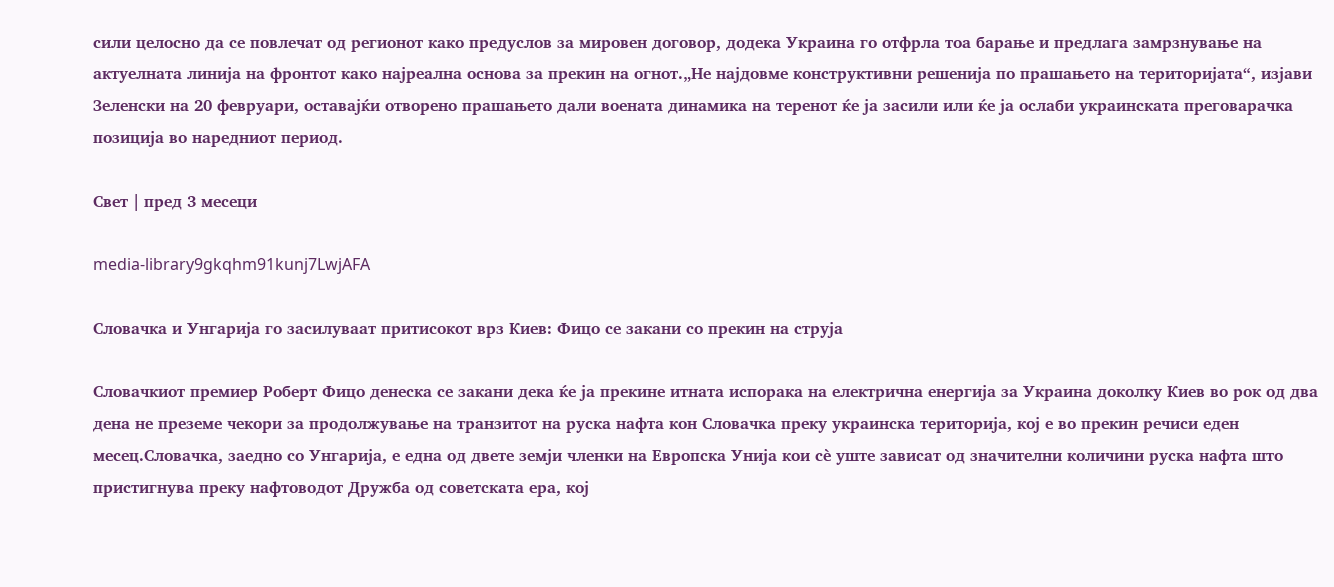сили целосно да се повлечат од регионот како предуслов за мировен договор, додека Украина го отфрла тоа барање и предлага замрзнување на актуелната линија на фронтот како најреална основа за прекин на огнот.„Не најдовме конструктивни решенија по прашањето на територијата“, изјави Зеленски на 20 февруари, оставајќи отворено прашањето дали воената динамика на теренот ќе ја засили или ќе ја ослаби украинската преговарачка позиција во наредниот период.

Свет | пред 3 месеци

media-library9gkqhm91kunj7LwjAFA

Словачка и Унгарија го засилуваат притисокот врз Киев: Фицо се закани со прекин на струја

Словачкиот премиер Роберт Фицо денеска се закани дека ќе ја прекине итната испорака на електрична енергија за Украина доколку Киев во рок од два дена не преземе чекори за продолжување на транзитот на руска нафта кон Словачка преку украинска територија, кој е во прекин речиси еден месец.Словачка, заедно со Унгарија, е една од двете земји членки на Европска Унија кои сè уште зависат од значителни количини руска нафта што пристигнува преку нафтоводот Дружба од советската ера, кој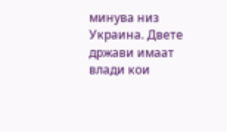минува низ Украина. Двете држави имаат влади кои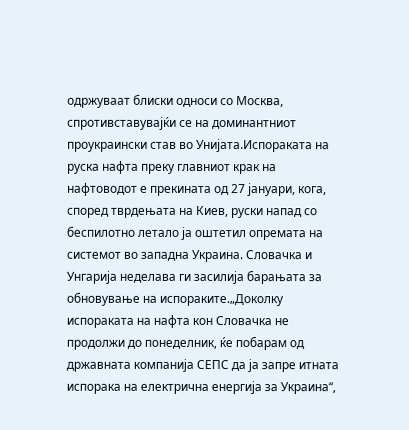одржуваат блиски односи со Москва, спротивставувајќи се на доминантниот проукраински став во Унијата.Испораката на руска нафта преку главниот крак на нафтоводот е прекината од 27 јануари, кога, според тврдењата на Киев, руски напад со беспилотно летало ја оштетил опремата на системот во западна Украина. Словачка и Унгарија неделава ги засилија барањата за обновување на испораките.„Доколку испораката на нафта кон Словачка не продолжи до понеделник, ќе побарам од државната компанија СЕПС да ја запре итната испорака на електрична енергија за Украина“,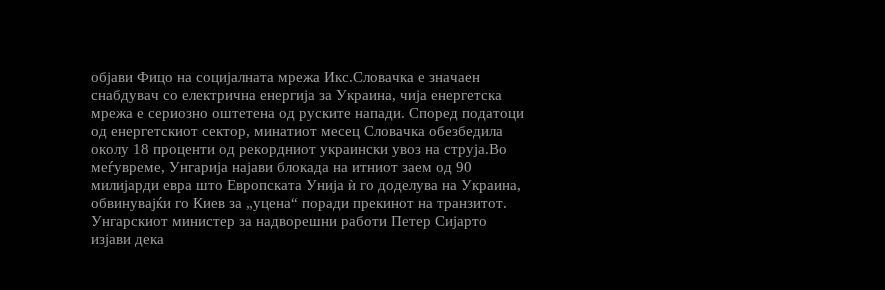објави Фицо на социјалната мрежа Икс.Словачка е значаен снабдувач со електрична енергија за Украина, чија енергетска мрежа е сериозно оштетена од руските напади. Според податоци од енергетскиот сектор, минатиот месец Словачка обезбедила околу 18 проценти од рекордниот украински увоз на струја.Во меѓувреме, Унгарија најави блокада на итниот заем од 90 милијарди евра што Европската Унија ѝ го доделува на Украина, обвинувајќи го Киев за „уцена“ поради прекинот на транзитот. Унгарскиот министер за надворешни работи Петер Сијарто изјави дека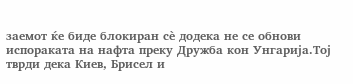заемот ќе биде блокиран сè додека не се обнови испораката на нафта преку Дружба кон Унгарија.Тој тврди дека Киев, Брисел и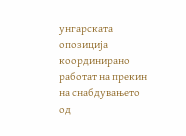унгарската опозиција координирано работат на прекин на снабдувањето од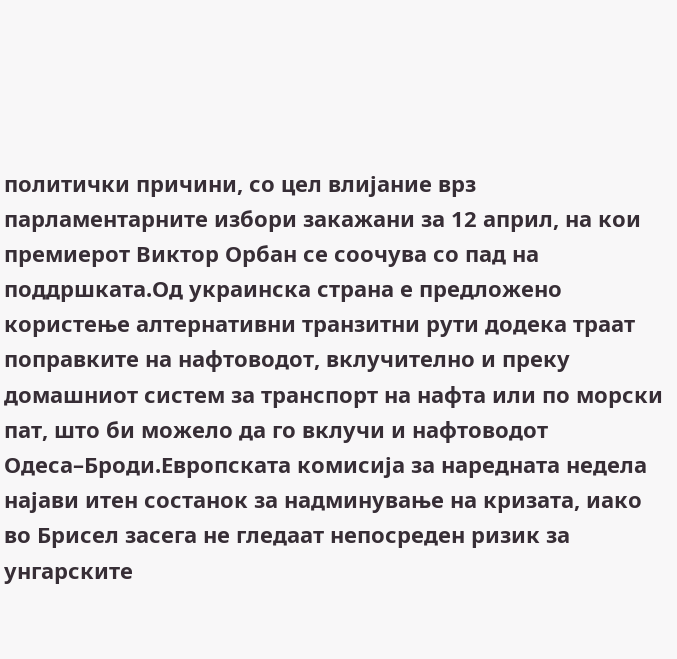политички причини, со цел влијание врз парламентарните избори закажани за 12 април, на кои премиерот Виктор Орбан се соочува со пад на поддршката.Од украинска страна е предложено користење алтернативни транзитни рути додека траат поправките на нафтоводот, вклучително и преку домашниот систем за транспорт на нафта или по морски пат, што би можело да го вклучи и нафтоводот Одеса–Броди.Европската комисија за наредната недела најави итен состанок за надминување на кризата, иако во Брисел засега не гледаат непосреден ризик за унгарските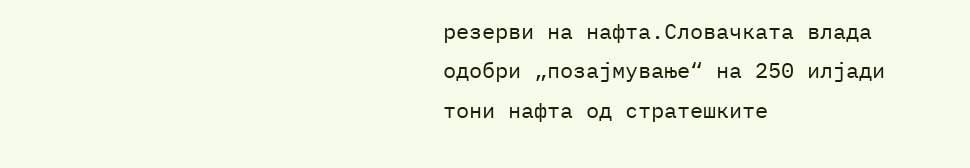резерви на нафта.Словачката влада одобри „позајмување“ на 250 илјади тони нафта од стратешките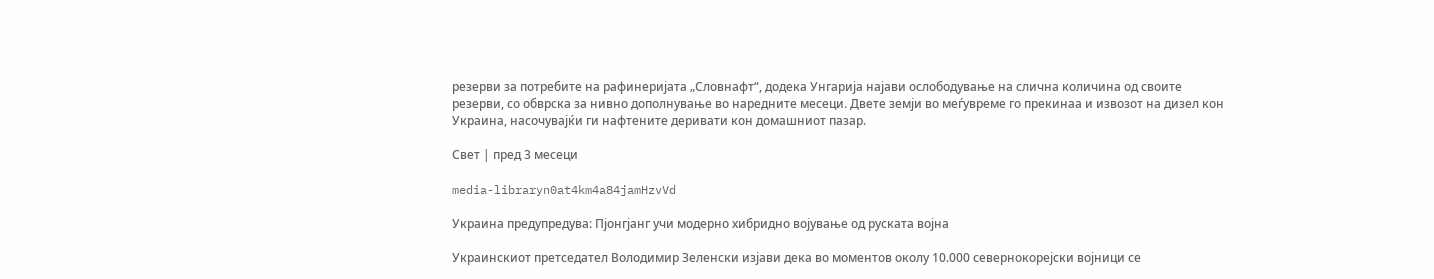резерви за потребите на рафинеријата „Словнафт“, додека Унгарија најави ослободување на слична количина од своите резерви, со обврска за нивно дополнување во наредните месеци. Двете земји во меѓувреме го прекинаа и извозот на дизел кон Украина, насочувајќи ги нафтените деривати кон домашниот пазар.

Свет | пред 3 месеци

media-libraryn0at4km4a84jamHzvVd

Украина предупредува: Пјонгјанг учи модерно хибридно војување од руската војна

Украинскиот претседател Володимир Зеленски изјави дека во моментов околу 10.000 севернокорејски војници се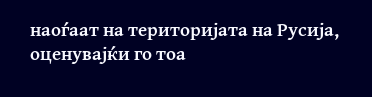наоѓаат на територијата на Русија, оценувајќи го тоа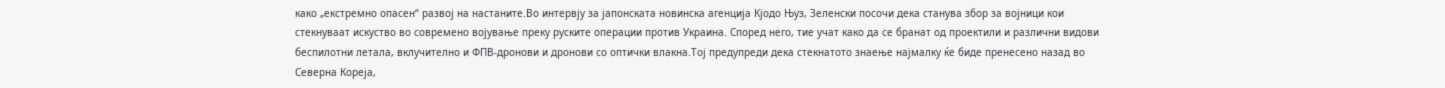како „екстремно опасен“ развој на настаните.Во интервју за јапонската новинска агенција Кјодо Њуз, Зеленски посочи дека станува збор за војници кои стекнуваат искуство во современо војување преку руските операции против Украина. Според него, тие учат како да се бранат од проектили и различни видови беспилотни летала, вклучително и ФПВ-дронови и дронови со оптички влакна.Тој предупреди дека стекнатото знаење најмалку ќе биде пренесено назад во Северна Кореја,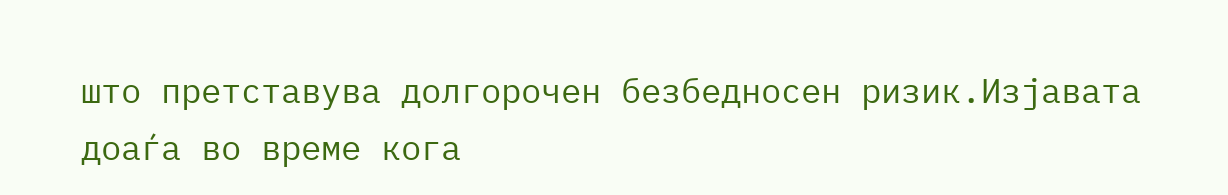што претставува долгорочен безбедносен ризик.Изјавата доаѓа во време кога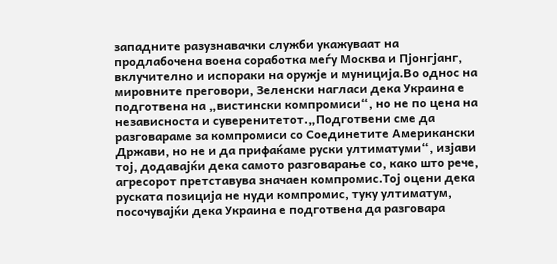западните разузнавачки служби укажуваат на продлабочена воена соработка меѓу Москва и Пјонгјанг, вклучително и испораки на оружје и муниција.Во однос на мировните преговори, Зеленски нагласи дека Украина е подготвена на „вистински компромиси“, но не по цена на независноста и суверенитетот.„Подготвени сме да разговараме за компромиси со Соединетите Американски Држави, но не и да прифаќаме руски ултиматуми“, изјави тој, додавајќи дека самото разговарање со, како што рече, агресорот претставува значаен компромис.Тој оцени дека руската позиција не нуди компромис, туку ултиматум, посочувајќи дека Украина е подготвена да разговара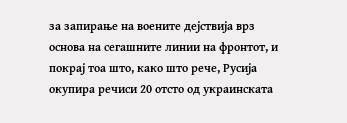за запирање на воените дејствија врз основа на сегашните линии на фронтот, и покрај тоа што, како што рече, Русија окупира речиси 20 отсто од украинската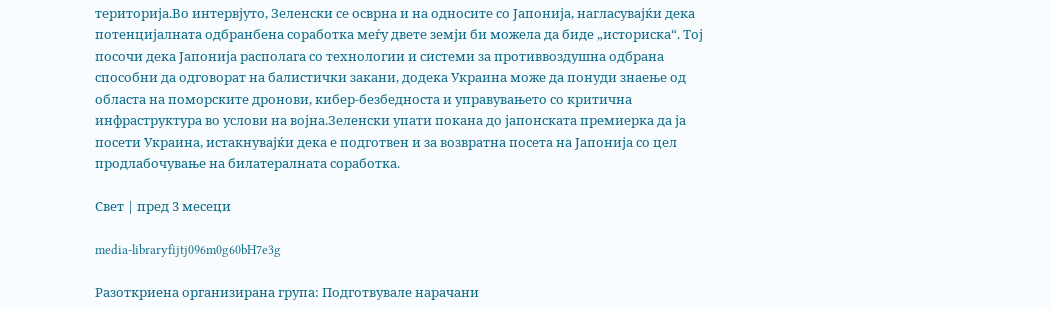територија.Во интервјуто, Зеленски се осврна и на односите со Јапонија, нагласувајќи дека потенцијалната одбранбена соработка меѓу двете земји би можела да биде „историска“. Тој посочи дека Јапонија располага со технологии и системи за противвоздушна одбрана способни да одговорат на балистички закани, додека Украина може да понуди знаење од областа на поморските дронови, кибер-безбедноста и управувањето со критична инфраструктура во услови на војна.Зеленски упати покана до јапонската премиерка да ја посети Украина, истакнувајќи дека е подготвен и за возвратна посета на Јапонија со цел продлабочување на билатералната соработка.

Свет | пред 3 месеци

media-libraryfijtj096m0g60bH7e3g

Разоткриена организирана група: Подготвувале нарачани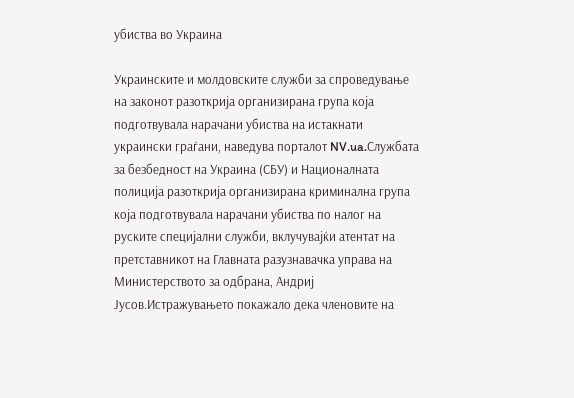убиства во Украина

Украинските и молдовските служби за спроведување на законот разоткрија организирана група која подготвувала нарачани убиства на истакнати украински граѓани, наведува порталот NV.ua.Службата за безбедност на Украина (СБУ) и Националната полиција разоткрија организирана криминална група која подготвувала нарачани убиства по налог на руските специјални служби, вклучувајќи атентат на претставникот на Главната разузнавачка управа на Министерството за одбрана, Андриј Јусов.Истражувањето покажало дека членовите на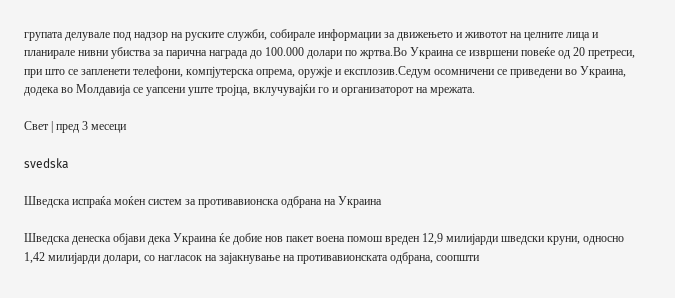групата делувале под надзор на руските служби, собирале информации за движењето и животот на целните лица и планирале нивни убиства за парична награда до 100.000 долари по жртва.Во Украина се извршени повеќе од 20 претреси, при што се запленети телефони, компјутерска опрема, оружје и експлозив.Седум осомничени се приведени во Украина, додека во Молдавија се уапсени уште тројца, вклучувајќи го и организаторот на мрежата.

Свет | пред 3 месеци

svedska

Шведска испраќа моќен систем за противавионска одбрана на Украина

Шведска денеска објави дека Украина ќе добие нов пакет воена помош вреден 12,9 милијарди шведски круни, односно 1,42 милијарди долари, со нагласок на зајакнување на противавионската одбрана, соопшти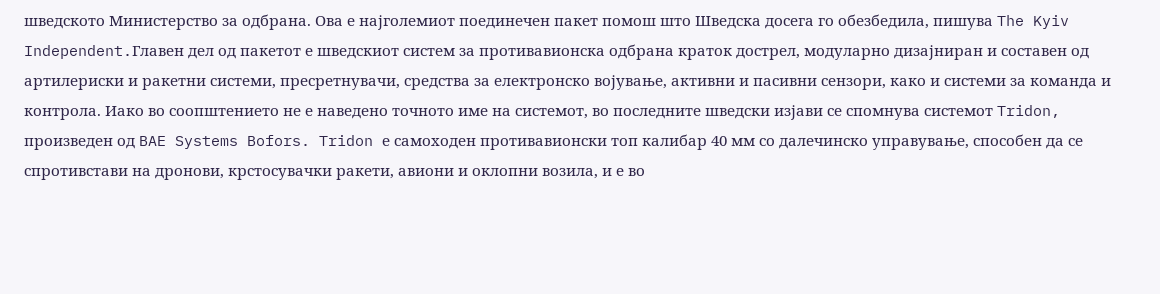шведското Министерство за одбрана. Ова е најголемиот поединечен пакет помош што Шведска досега го обезбедила, пишува The Kyiv Independent.Главен дел од пакетот е шведскиот систем за противавионска одбрана краток дострел, модуларно дизајниран и составен од артилериски и ракетни системи, пресретнувачи, средства за електронско војување, активни и пасивни сензори, како и системи за команда и контрола. Иако во соопштението не е наведено точното име на системот, во последните шведски изјави се спомнува системот Tridon, произведен од BAE Systems Bofors. Tridon е самоходен противавионски топ калибар 40 мм со далечинско управување, способен да се спротивстави на дронови, крстосувачки ракети, авиони и оклопни возила, и е во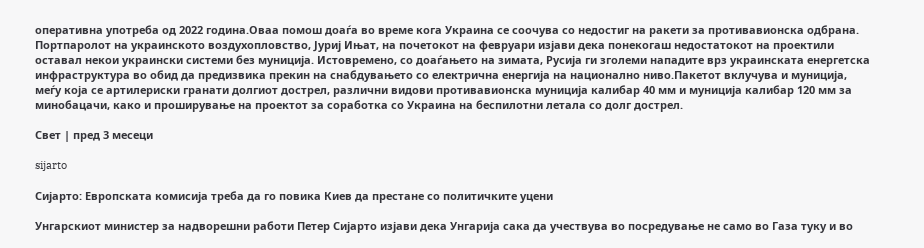оперативна употреба од 2022 година.Оваа помош доаѓа во време кога Украина се соочува со недостиг на ракети за противавионска одбрана. Портпаролот на украинското воздухопловство, Јуриј Ињат, на почетокот на февруари изјави дека понекогаш недостатокот на проектили оставал некои украински системи без муниција. Истовремено, со доаѓањето на зимата, Русија ги зголеми нападите врз украинската енергетска инфраструктура во обид да предизвика прекин на снабдувањето со електрична енергија на национално ниво.Пакетот вклучува и муниција, меѓу која се артилериски гранати долгиот дострел, различни видови противавионска муниција калибар 40 мм и муниција калибар 120 мм за минобацачи, како и проширување на проектот за соработка со Украина на беспилотни летала со долг дострел.

Свет | пред 3 месеци

sijarto

Сијарто: Европската комисија треба да го повика Киев да престане со политичките уцени

Унгарскиот министер за надворешни работи Петер Сијарто изјави дека Унгарија сака да учествува во посредување не само во Газа туку и во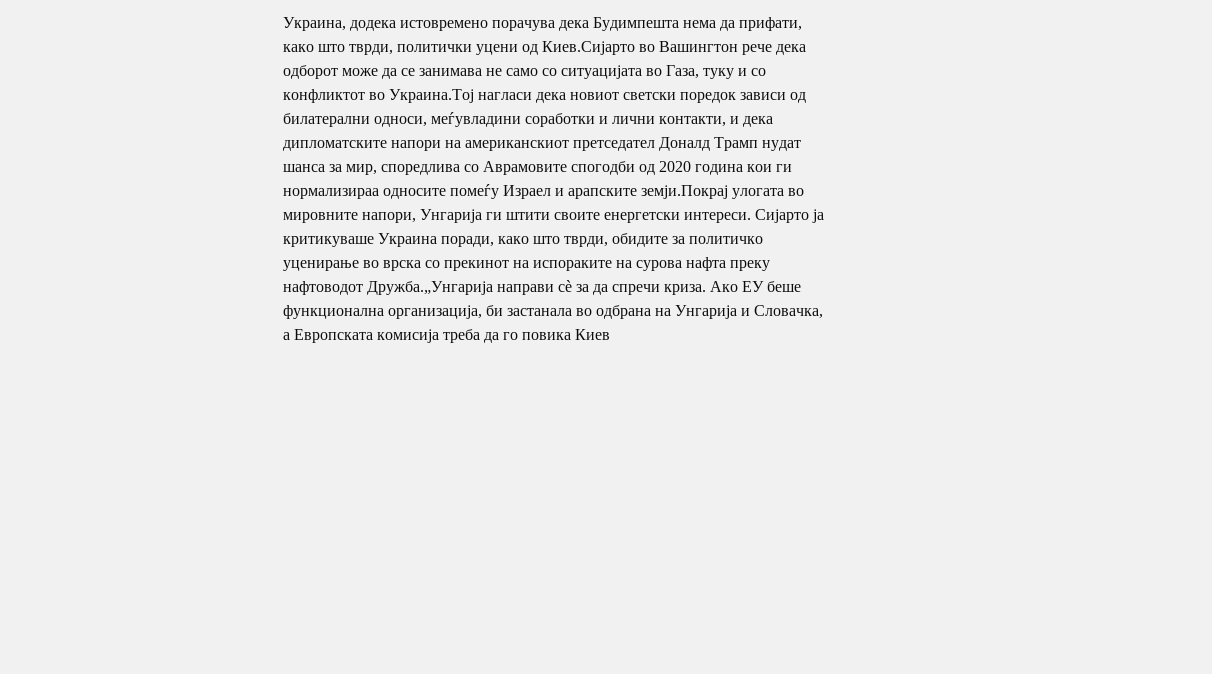Украина, додека истовремено порачува дека Будимпешта нема да прифати, како што тврди, политички уцени од Киев.Сијарто во Вашингтон рече дека одборот може да се занимава не само со ситуацијата во Газа, туку и со конфликтот во Украина.Тој нагласи дека новиот светски поредок зависи од билатерални односи, меѓувладини соработки и лични контакти, и дека дипломатските напори на американскиот претседател Доналд Трамп нудат шанса за мир, споредлива со Аврамовите спогодби од 2020 година кои ги нормализираа односите помеѓу Израел и арапските земји.Покрај улогата во мировните напори, Унгарија ги штити своите енергетски интереси. Сијарто ја критикуваше Украина поради, како што тврди, обидите за политичко уценирање во врска со прекинот на испораките на сурова нафта преку нафтоводот Дружба.„Унгарија направи сè за да спречи криза. Ако ЕУ беше функционална организација, би застанала во одбрана на Унгарија и Словачка, а Европската комисија треба да го повика Киев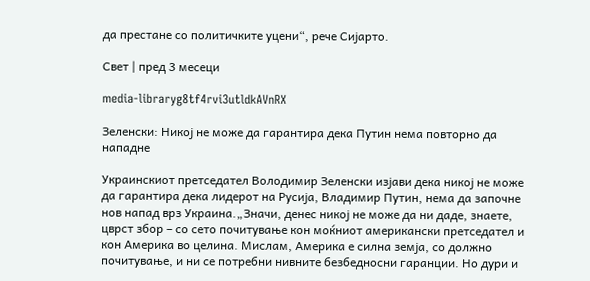да престане со политичките уцени“, рече Сијарто.

Свет | пред 3 месеци

media-libraryg8tf4rvi3utldkAVnRX

Зеленски: Никој не може да гарантира дека Путин нема повторно да нападне

Украинскиот претседател Володимир Зеленски изјави дека никој не може да гарантира дека лидерот на Русија, Владимир Путин, нема да започне нов напад врз Украина.„Значи, денес никој не може да ни даде, знаете, цврст збор – со сето почитување кон моќниот американски претседател и кон Америка во целина. Мислам, Америка е силна земја, со должно почитување, и ни се потребни нивните безбедносни гаранции. Но дури и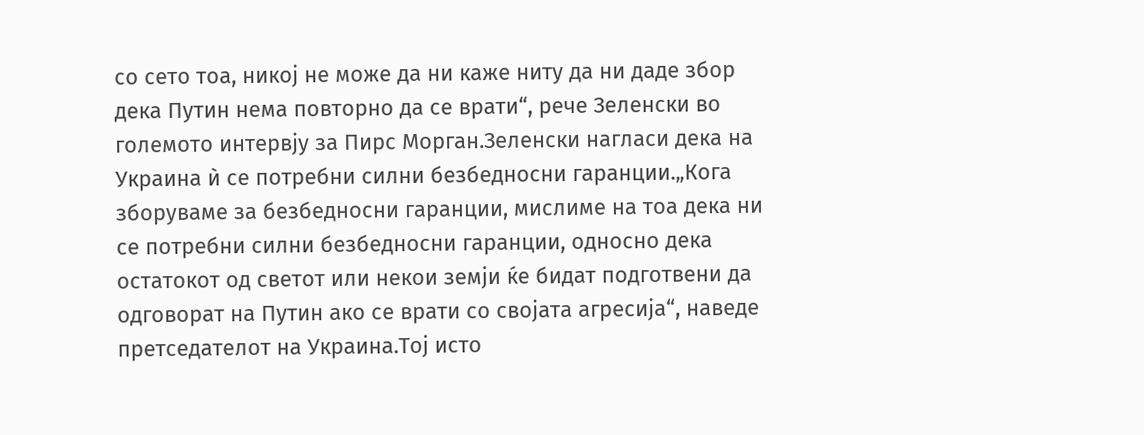со сето тоа, никој не може да ни каже ниту да ни даде збор дека Путин нема повторно да се врати“, рече Зеленски во големото интервју за Пирс Морган.Зеленски нагласи дека на Украина ѝ се потребни силни безбедносни гаранции.„Кога зборуваме за безбедносни гаранции, мислиме на тоа дека ни се потребни силни безбедносни гаранции, односно дека остатокот од светот или некои земји ќе бидат подготвени да одговорат на Путин ако се врати со својата агресија“, наведе претседателот на Украина.Тој исто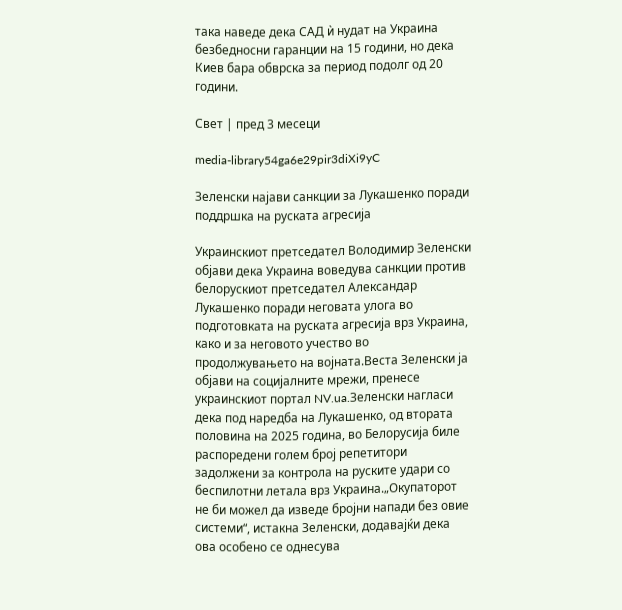така наведе дека САД ѝ нудат на Украина безбедносни гаранции на 15 години, но дека Киев бара обврска за период подолг од 20 години.

Свет | пред 3 месеци

media-library54ga6e29pir3diXi9yC

Зеленски најави санкции за Лукашенко поради поддршка на руската агресија

Украинскиот претседател Володимир Зеленски објави дека Украина воведува санкции против белорускиот претседател Александар Лукашенко поради неговата улога во подготовката на руската агресија врз Украина, како и за неговото учество во продолжувањето на војната.Веста Зеленски ја објави на социјалните мрежи, пренесе украинскиот портал NV.ua.Зеленски нагласи дека под наредба на Лукашенко, од втората половина на 2025 година, во Белорусија биле распоредени голем број репетитори задолжени за контрола на руските удари со беспилотни летала врз Украина.„Окупаторот не би можел да изведе бројни напади без овие системи“, истакна Зеленски, додавајќи дека ова особено се однесува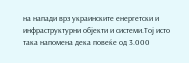на напади врз украинските енергетски и инфраструктурни објекти и системи.Тој исто така напомена дека повеќе од 3.000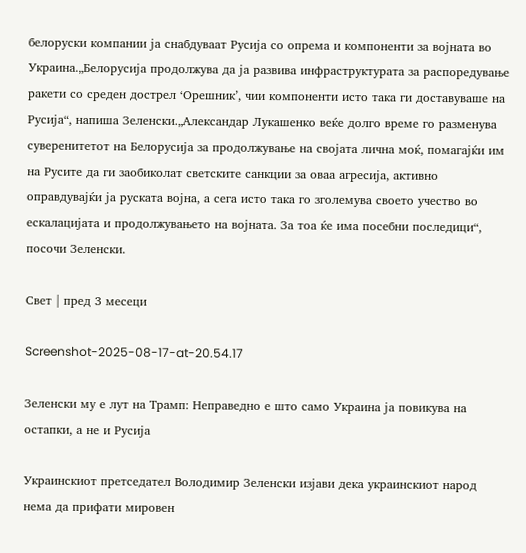белоруски компании ја снабдуваат Русија со опрема и компоненти за војната во Украина.„Белорусија продолжува да ја развива инфраструктурата за распоредување ракети со среден дострел ‘Орешник’, чии компоненти исто така ги доставуваше на Русија“, напиша Зеленски.„Александар Лукашенко веќе долго време го разменува суверенитетот на Белорусија за продолжување на својата лична моќ, помагајќи им на Русите да ги заобиколат светските санкции за оваа агресија, активно оправдувајќи ја руската војна, а сега исто така го зголемува своето учество во ескалацијата и продолжувањето на војната. За тоа ќе има посебни последици“, посочи Зеленски.

Свет | пред 3 месеци

Screenshot-2025-08-17-at-20.54.17

Зеленски му е лут на Трамп: Неправедно е што само Украина ја повикува на остапки, а не и Русија

Украинскиот претседател Володимир Зеленски изјави дека украинскиот народ нема да прифати мировен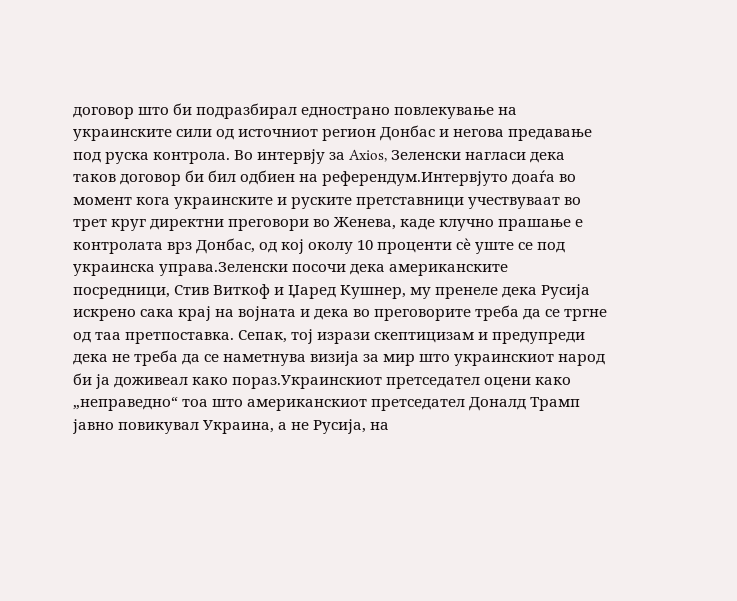договор што би подразбирал еднострано повлекување на украинските сили од источниот регион Донбас и негова предавање под руска контрола. Во интервју за Axios, Зеленски нагласи дека таков договор би бил одбиен на референдум.Интервјуто доаѓа во момент кога украинските и руските претставници учествуваат во трет круг директни преговори во Женева, каде клучно прашање е контролата врз Донбас, од кој околу 10 проценти сè уште се под украинска управа.Зеленски посочи дека американските посредници, Стив Виткоф и Џаред Кушнер, му пренеле дека Русија искрено сака крај на војната и дека во преговорите треба да се тргне од таа претпоставка. Сепак, тој изрази скептицизам и предупреди дека не треба да се наметнува визија за мир што украинскиот народ би ја доживеал како пораз.Украинскиот претседател оцени како „неправедно“ тоа што американскиот претседател Доналд Трамп јавно повикувал Украина, а не Русија, на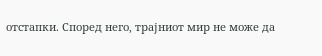отстапки. Според него, трајниот мир не може да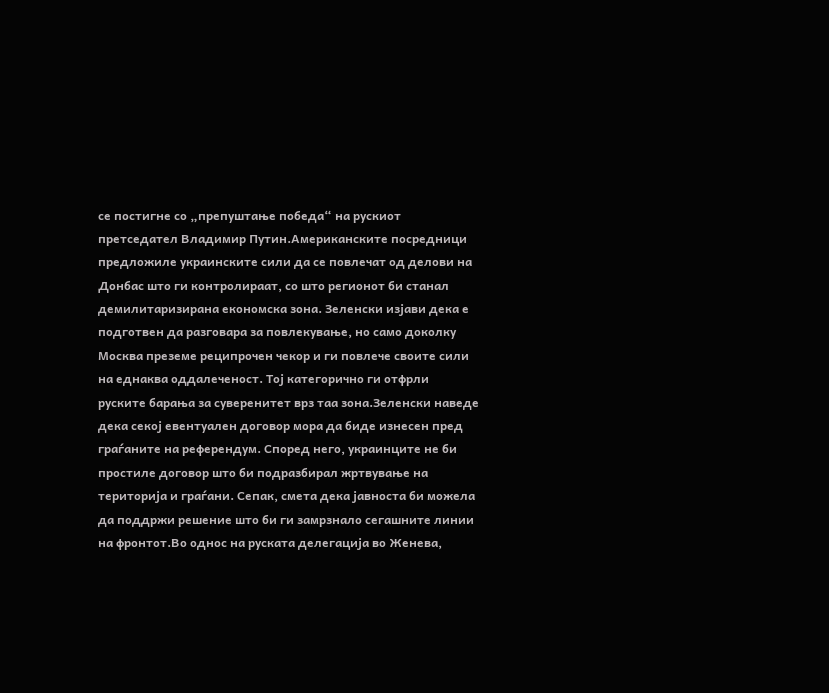се постигне со „препуштање победа“ на рускиот претседател Владимир Путин.Американските посредници предложиле украинските сили да се повлечат од делови на Донбас што ги контролираат, со што регионот би станал демилитаризирана економска зона. Зеленски изјави дека е подготвен да разговара за повлекување, но само доколку Москва преземе реципрочен чекор и ги повлече своите сили на еднаква оддалеченост. Тој категорично ги отфрли руските барања за суверенитет врз таа зона.Зеленски наведе дека секој евентуален договор мора да биде изнесен пред граѓаните на референдум. Според него, украинците не би простиле договор што би подразбирал жртвување на територија и граѓани. Сепак, смета дека јавноста би можела да поддржи решение што би ги замрзнало сегашните линии на фронтот.Во однос на руската делегација во Женева,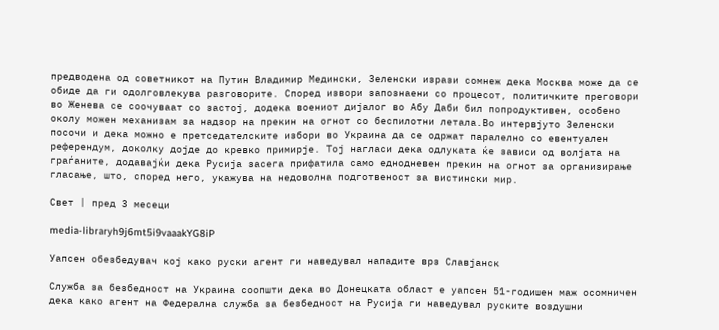предводена од советникот на Путин Владимир Медински, Зеленски изрази сомнеж дека Москва може да се обиде да ги одолговлекува разговорите. Според извори запознаени со процесот, политичките преговори во Женева се соочуваат со застој, додека воениот дијалог во Абу Даби бил попродуктивен, особено околу можен механизам за надзор на прекин на огнот со беспилотни летала.Во интервјуто Зеленски посочи и дека можно е претседателските избори во Украина да се одржат паралелно со евентуален референдум, доколку дојде до кревко примирје. Тој нагласи дека одлуката ќе зависи од волјата на граѓаните, додавајќи дека Русија засега прифатила само еднодневен прекин на огнот за организирање гласање, што, според него, укажува на недоволна подготвеност за вистински мир.

Свет | пред 3 месеци

media-libraryh9j6mt5i9vaaakYG8iP

Уапсен обезбедувач кој како руски агент ги наведувал нападите врз Славјанск

Служба за безбедност на Украина соопшти дека во Донецката област е уапсен 51-годишен маж осомничен дека како агент на Федерална служба за безбедност на Русија ги наведувал руските воздушни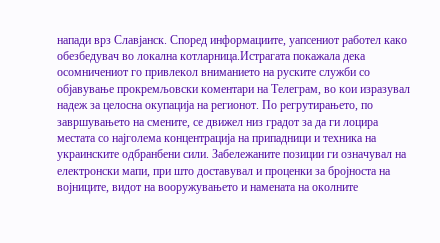напади врз Славјанск. Според информациите, уапсениот работел како обезбедувач во локална котларница.Истрагата покажала дека осомничениот го привлекол вниманието на руските служби со објавување прокремљовски коментари на Телеграм, во кои изразувал надеж за целосна окупација на регионот. По регрутирањето, по завршувањето на смените, се движел низ градот за да ги лоцира местата со најголема концентрација на припадници и техника на украинските одбранбени сили. Забележаните позиции ги означувал на електронски мапи, при што доставувал и проценки за бројноста на војниците, видот на вооружувањето и намената на околните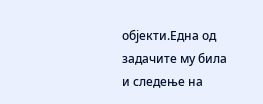објекти.Една од задачите му била и следење на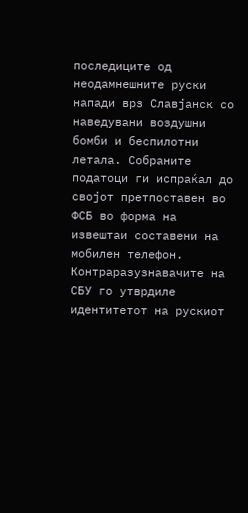последиците од неодамнешните руски напади врз Славјанск со наведувани воздушни бомби и беспилотни летала. Собраните податоци ги испраќал до својот претпоставен во ФСБ во форма на извештаи составени на мобилен телефон. Контраразузнавачите на СБУ го утврдиле идентитетот на рускиот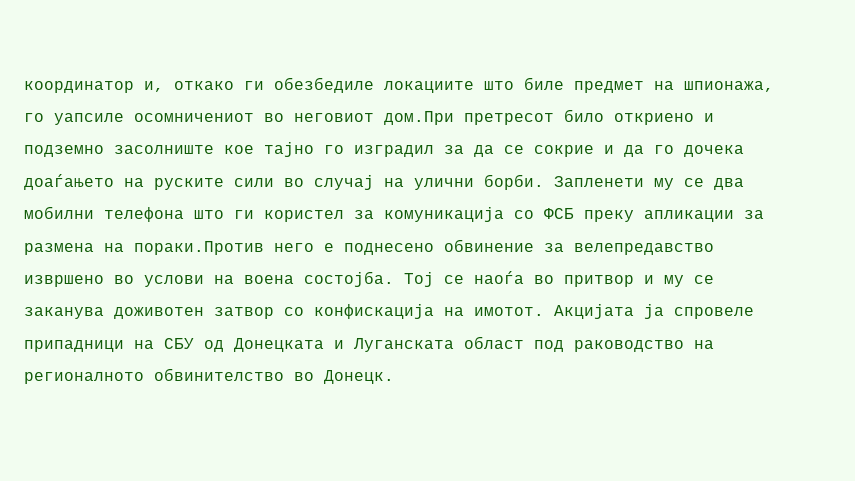координатор и, откако ги обезбедиле локациите што биле предмет на шпионажа, го уапсиле осомничениот во неговиот дом.При претресот било откриено и подземно засолниште кое тајно го изградил за да се сокрие и да го дочека доаѓањето на руските сили во случај на улични борби. Запленети му се два мобилни телефона што ги користел за комуникација со ФСБ преку апликации за размена на пораки.Против него е поднесено обвинение за велепредавство извршено во услови на воена состојба. Тој се наоѓа во притвор и му се заканува доживотен затвор со конфискација на имотот. Акцијата ја спровеле припадници на СБУ од Донецката и Луганската област под раководство на регионалното обвинителство во Донецк.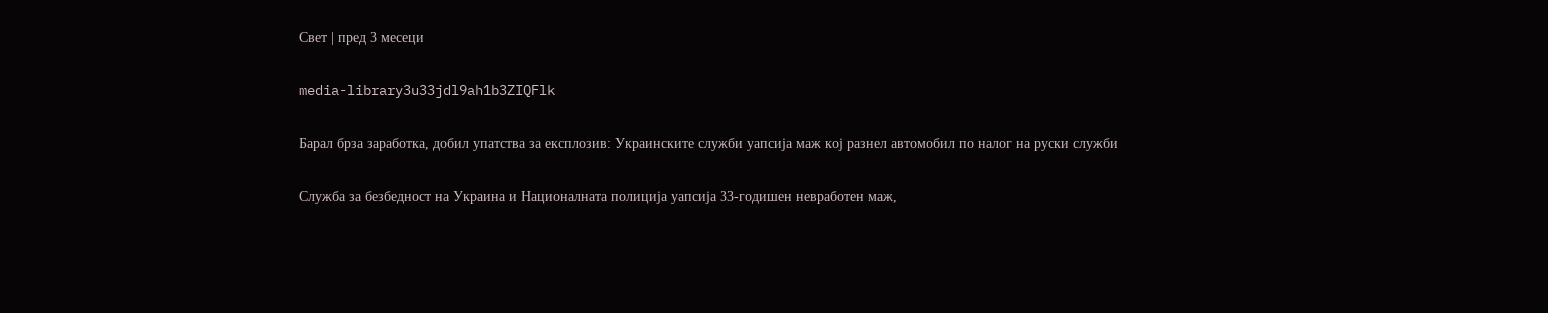Свет | пред 3 месеци

media-library3u33jdl9ah1b3ZIQFlk

Барал брза заработка, добил упатства за експлозив: Украинските служби уапсија маж кој разнел автомобил по налог на руски служби

Служба за безбедност на Украина и Националната полиција уапсија 33-годишен невработен маж,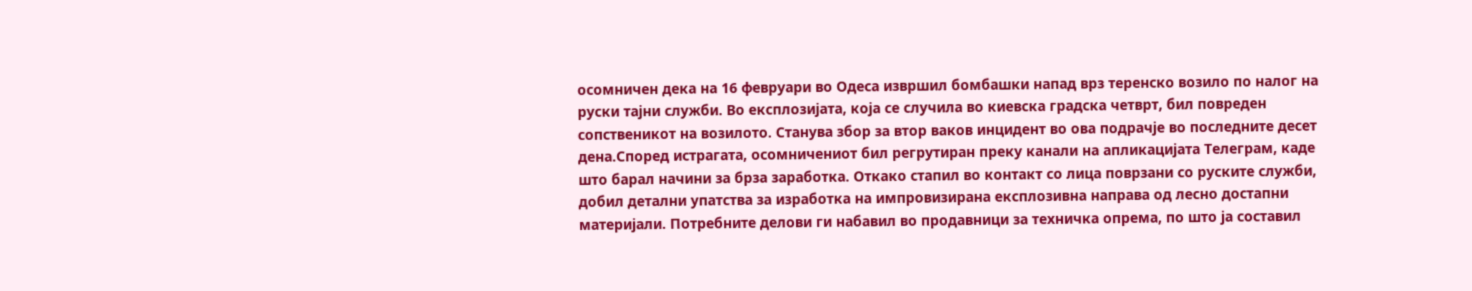осомничен дека на 16 февруари во Одеса извршил бомбашки напад врз теренско возило по налог на руски тајни служби. Во експлозијата, која се случила во киевска градска четврт, бил повреден сопственикот на возилото. Станува збор за втор ваков инцидент во ова подрачје во последните десет дена.Според истрагата, осомничениот бил регрутиран преку канали на апликацијата Телеграм, каде што барал начини за брза заработка. Откако стапил во контакт со лица поврзани со руските служби, добил детални упатства за изработка на импровизирана експлозивна направа од лесно достапни материјали. Потребните делови ги набавил во продавници за техничка опрема, по што ја составил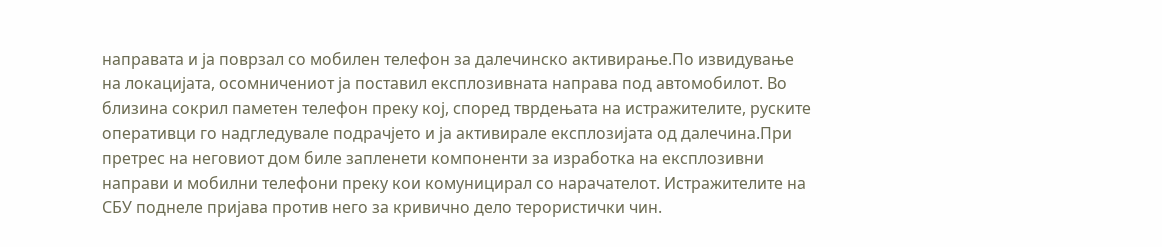направата и ја поврзал со мобилен телефон за далечинско активирање.По извидување на локацијата, осомничениот ја поставил експлозивната направа под автомобилот. Во близина сокрил паметен телефон преку кој, според тврдењата на истражителите, руските оперативци го надгледувале подрачјето и ја активирале експлозијата од далечина.При претрес на неговиот дом биле запленети компоненти за изработка на експлозивни направи и мобилни телефони преку кои комуницирал со нарачателот. Истражителите на СБУ поднеле пријава против него за кривично дело терористички чин.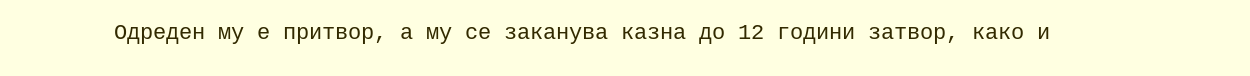Одреден му е притвор, а му се заканува казна до 12 години затвор, како и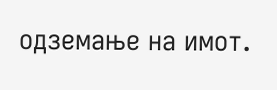одземање на имот.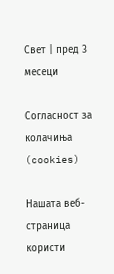Свет | пред 3 месеци

Согласност за колачиња (cookies)

Нашата веб-страница користи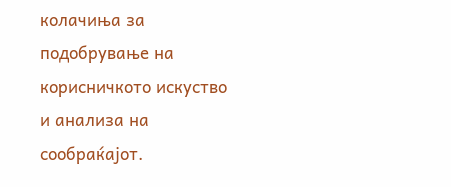колачиња за подобрување на корисничкото искуство и анализа на сообраќајот.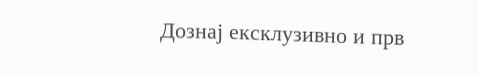Дознај ексклузивно и прв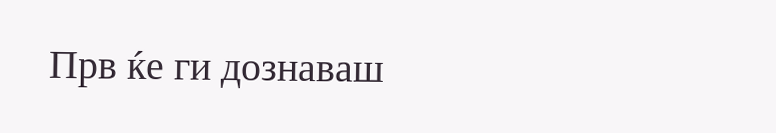Прв ќе ги дознаваш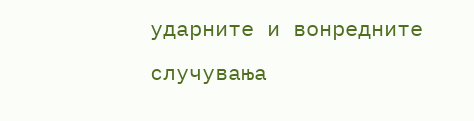ударните и вонредните случувања